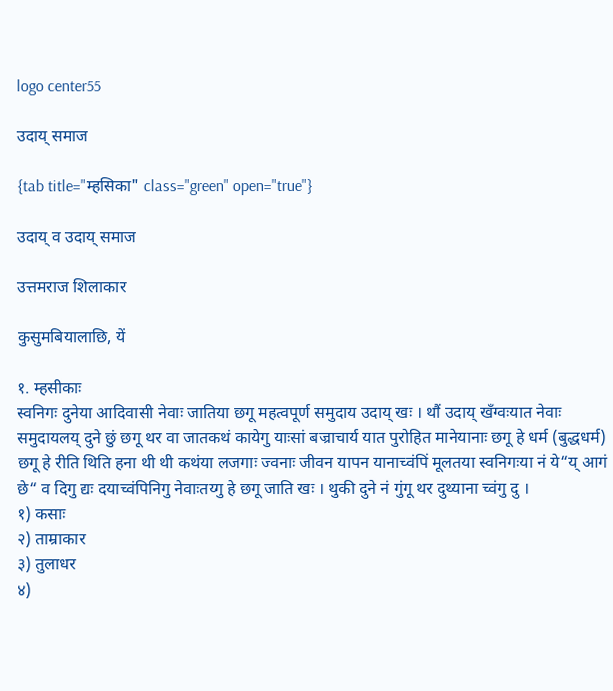logo center55

उदाय् समाज

{tab title="म्हसिका" class="green" open="true"}

उदाय् व उदाय् समाज

उत्तमराज शिलाकार

कुसुमबियालाछि, यें

१. म्हसीकाः
स्वनिगः दुनेया आदिवासी नेवाः जातिया छगू महत्वपूर्ण समुदाय उदाय् खः । थौं उदाय् खँग्वःयात नेवाः समुदायलय् दुने छुं छगू थर वा जातकथं कायेगु याःसां बज्राचार्य यात पुरोहित मानेयानाः छगू हे धर्म (बुद्धधर्म) छगू हे रीति थिति हना थी थी कथंया लजगाः ज्वनाः जीवन यापन यानाच्वंपिं मूलतया स्वनिगःया नं ये“य् आगं छे“ व दिगु द्यः दयाच्वंपिनिगु नेवाःतय्गु हे छगू जाति खः । थुकी दुने नं गुंगू थर दुथ्याना च्वंगु दु ।
१) कसाः
२) ताम्राकार
३) तुलाधर
४)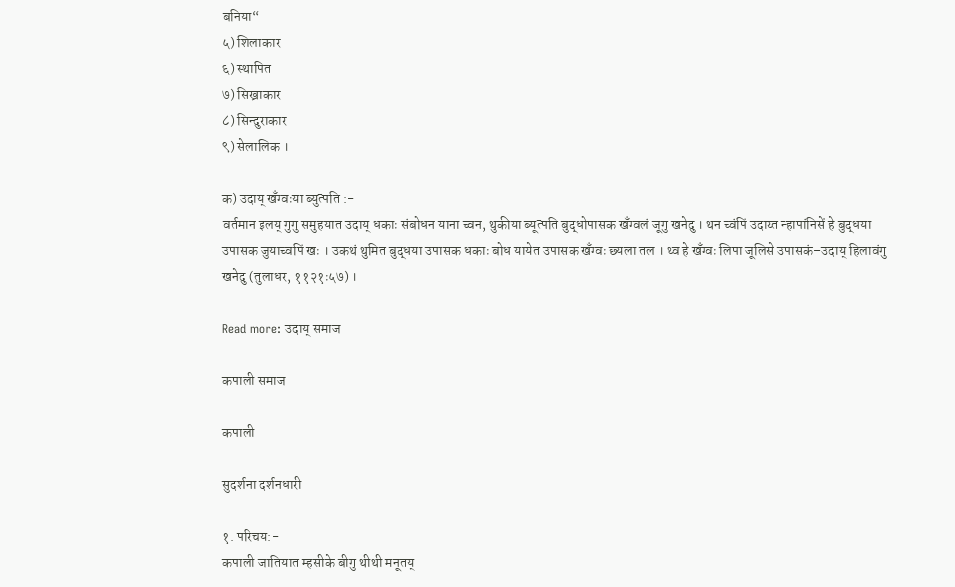बनिया“
५) शिलाकार
६) स्थापित
७) सिख्राकार
८) सिन्दुराकार
९) सेलालिक ।

क) उदाय् खँग्वःया ब्युत्पति :-
वर्तमान इलय् गुगु समुहयात उदाय् धकाः संबोधन याना च्वन, थुकीया ब्यूत्पति बुद्धोपासक खँग्वलं जूगु खनेदु । थन च्वंपिं उदाय्त न्हापांनिसें हे बुद्धया उपासक जुयाच्वपिं खः । उकथं थुमित बुद्धया उपासक धकाः बोध यायेत उपासक खँग्वः छ्यला तल । थ्व हे खँग्वः लिपा जूलिसे उपासकं–उदाय् हिलावंगु खनेदु (तुलाधर, ११२१ः५७) ।

Read more: उदाय् समाज

कपाली समाज

कपाली

सुदर्शना दर्शनधारी

१. परिचय:-
कपाली जातियात म्हसीके बीगु थीथी मनूतय्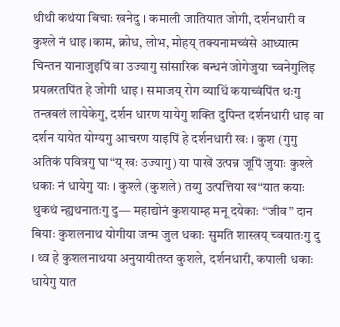थीथी कथंया बिचाः खनेदु । कमाली जातियात जोगी, दर्शनधारी व कुश्ले नं धाइ ।काम, क्रोध, लोभ, मोहय् तक्यनामच्वंसे आध्यात्म चिन्तन यानाजुइपिं वा उज्यागु सांसारिक बन्धनं जोगेजुया च्वनेगुलिइ प्रयत्नरतपिंत हे जोगी धाइ । समाजय् रोग व्याधिं कयाच्वंपिंत थःगु तन्त्रबलं लायेकेगु, दर्शन धारण यायेगु शक्ति दुपिन्त दर्शनधारी धाइ वा दर्शन यायेत योग्यगु आचरण याइपिं हे दर्शनधारी खः । कुश (गुगु अतिकं पवित्रगु घा“य् खः उज्यागु) या पाखें उत्पन्न जूपिं जुयाः कुश्ले धकाः नं धायेगु याः । कुश्ले (कुशले) तय्गु उत्पत्तिया ख“यात कयाः थुकथं न्ह्यथनातःगु दु— महाद्योनं कुशयाम्ह मनू दयेकाः “जीव” दान बियाः कुशलनाथ योगीया जन्म जुल धकाः सुमति शास्त्रय् च्वयातःगु दु । थ्व हे कुशलनाथया अनुयायीतय्त कुशले, दर्शनधारी, कपाली धकाः धायेगु यात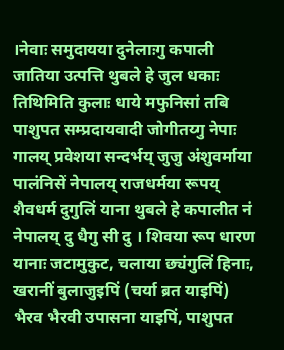।नेवाः समुदायया दुनेलाःगु कपाली जातिया उत्पत्ति थुबले हे जुल धकाः तिथिमिति कुलाः धाये मफुनिसां तबि पाशुपत सम्प्रदायवादी जोगीतय्गु नेपाः गालय् प्रवेशया सन्दर्भय् जुजु अंशुवर्माया पालंनिसें नेपालय् राजधर्मया रूपय् शैवधर्म दुगुलिं याना थुबले हे कपालीत नं नेपालय् दु धैगु सी दु । शिवया रूप धारण यानाः जटामुकुट, चलाया छ्यंगुलिं हिनाः, खरानीं बुलाजुइपिं (चर्या ब्रत याइपिं) भैरव भैरवी उपासना याइपिं, पाशुपत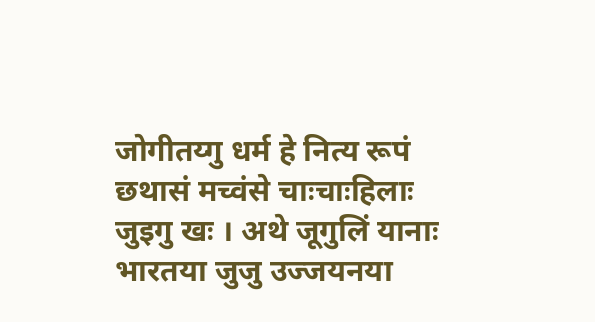जोगीतय्गु धर्म हे नित्य रूपं छथासं मच्वंसे चाःचाःहिलाः जुइगु खः । अथे जूगुलिं यानाः भारतया जुजु उज्जयनया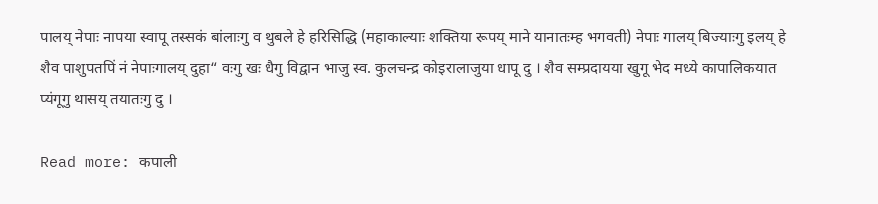पालय् नेपाः नापया स्वापू तस्सकं बांलाःगु व थुबले हे हरिसिद्धि (महाकाल्याः शक्तिया रूपय् माने यानातःम्ह भगवती) नेपाः गालय् बिज्याःगु इलय् हे शैव पाशुपतपिं नं नेपाःगालय् दुहा“ वःगु खः धैगु विद्वान भाजु स्व. कुलचन्द्र कोइरालाजुया धापू दु । शैव सम्प्रदायया खुगू भेद मध्ये कापालिकयात प्यंगूगु थासय् तयातःगु दु ।

Read more: कपाली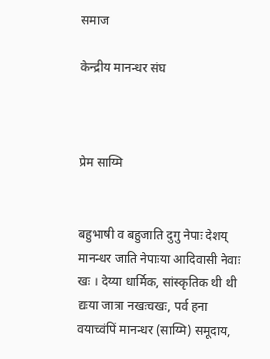समाज

केन्द्रीय मानन्धर संघ



प्रेम साय्मि


बहुभाषी व बहुजाति दुगु नेपाः देशय् मानन्धर जाति नेपाःया आदिवासी नेवाः खः । देय्या धार्मिक, सांस्कृतिक थी थी द्यःया जात्रा नखःचखः, पर्व हना वयाच्वंपिं मानन्धर (साय्मि) समूदाय,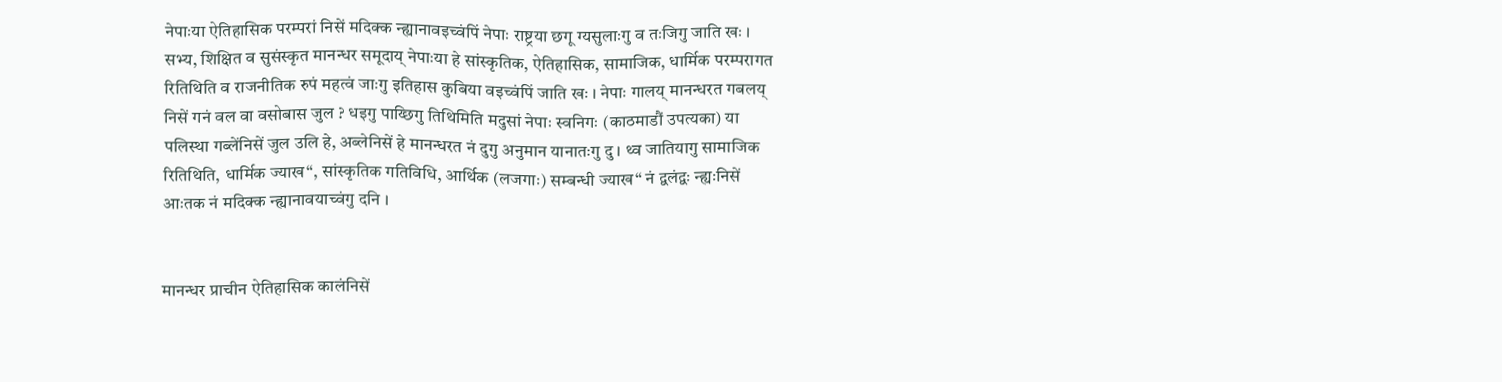नेपाःया ऐतिहासिक परम्परां निसें मदिक्क न्ह्यानावइच्वंपिं नेपाः राष्ट्रया छगू ग्यसुलाःगु व तःजिगु जाति खः । सभ्य, शिक्षित व सुसंस्कृत मानन्धर समूदाय् नेपाःया हे सांस्कृतिक, ऐतिहासिक, सामाजिक, धार्मिक परम्परागत रितिथिति व राजनीतिक रुपं महत्वं जाःगु इतिहास कुबिया वइच्वंपिं जाति खः । नेपाः गालय् मानन्धरत गबलय् निसें गनं वल वा वसोबास जुल ? धइगु पाय्छिगु तिथिमिति मदुसां नेपाः स्वनिगः (काठमाडौं उपत्यका) या पलिस्था गब्लेंनिसें जुल उलि हे, अब्लेनिसें हे मानन्धरत नं दुगु अनुमान यानातःगु दु । थ्व जातियागु सामाजिक रितिथिति, धार्मिक ज्याख“, सांस्कृतिक गतिविधि, आर्थिक (लजगाः) सम्बन्धी ज्याख“ नं द्वलंद्वः न्ह्यःनिसें आःतक नं मदिक्क न्ह्यानावयाच्वंगु दनि ।


मानन्धर प्राचीन ऐतिहासिक कालंनिसें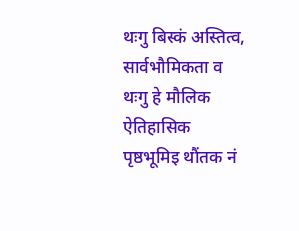थःगु बिस्कं अस्तित्व, सार्वभौमिकता व थःगु हे मौलिक ऐतिहासिक पृष्ठभूमिइ थौंतक नं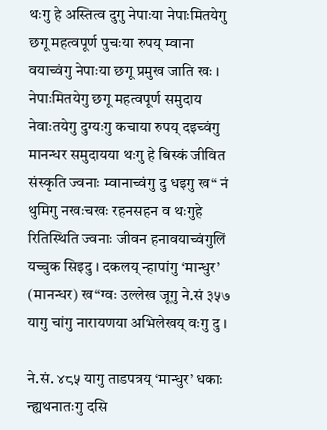थःगु हे अस्तित्व दुगु नेपाःया नेपाःमितयेगु छगू महत्वपूर्ण पुचःया रुपय् म्वाना वयाच्वंगु नेपाःया छगू प्रमुख जाति खः । नेपाःमितयेगु छगू महत्वपूर्ण समुदाय नेवाःतयेगु दुग्यःगु कचाया रुपय् दइच्वंगु मानन्धर समुदायया थःगु हे बिस्कं जीवित संस्कृति ज्वनाः म्वानाच्वंगु दु धइगु ख“ नं थुमिगु नखःचखः रहनसहन व थःगुहे रितिस्थिति ज्वनाः जीवन हनावयाच्वंगुलिं यच्चुक सिइदु । दकलय् न्हापांगु ‘मान्धुर’ (मानन्धर) ख“ग्वः उल्लेख जूगु ने.सं ३५७ यागु चांगु नारायणया अभिलेखय् वःगु दु ।

ने.सं. ४८५ यागु ताडपत्रय् ‘मान्धुर’ धकाः न्ह्यथनातःगु दसि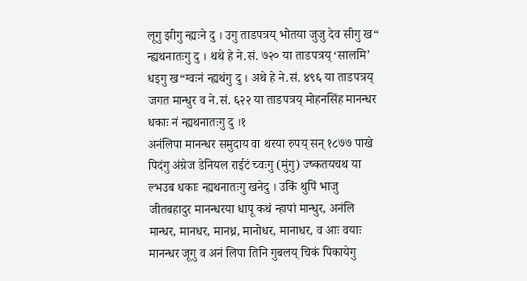लूगु झीगु न्ह्यःने दु । उगु ताडपत्रय् भोतया जुजु देव सीगु ख“ न्ह्यथनातःगु दु । थथे हे ने.सं. ७२० या ताडपत्रय् ‘सालमि’ धइगु ख“ग्वःनं न्ह्यथंगु दु । अथे हे ने.सं. ४९६ या ताडपत्रय् जगत मान्धुर व ने.सं. ६२२ या ताडपत्रय् मोहनसिंह मानन्धर धकाः नं न्ह्यथनातःगु दु ।१
अनंलिपा मानन्धर समुदाय वा थरया रुपय् सन् १८७७ पाखे पिदंगु अंग्रेज डेनियल राईटं च्वःगु (मुंगु) ज्ष्कतयचथ या ल्भउब धकाः न्ह्यथनातःगु खनेदु । उकिं थुपिं भाजु जीतबहादुर मानन्धरया धापू कथं न्हापां मान्धुर, अनंलि मान्धर, मानधर, मानध्र, मानोधर, मानाधर, व आः वयाः मानन्धर जूगु व अनं लिपा तिनि गुबलय् चिकं पिकायेगु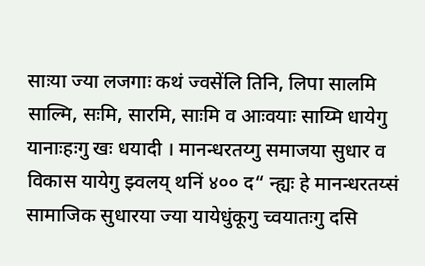साःया ज्या लजगाः कथं ज्वसेंलि तिनि, लिपा सालमि साल्मि, सःमि, सारमि, साःमि व आःवयाः साय्मि धायेगु यानाःहःगु खः धयादी । मानन्धरतय्गु समाजया सुधार व विकास यायेगु झ्वलय् थनिं ४०० द“ न्ह्यः हे मानन्धरतय्सं सामाजिक सुधारया ज्या यायेधुंकूगु च्वयातःगु दसि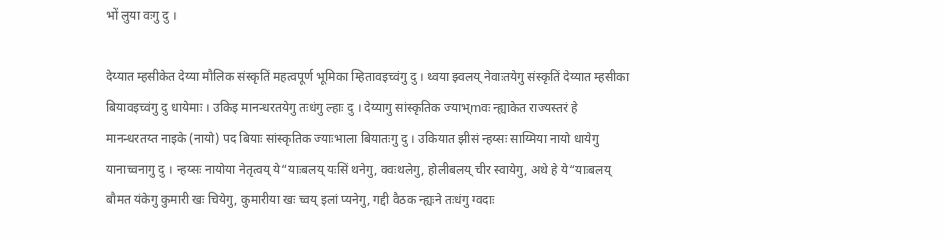भों लुया वःगु दु ।

देय्यात म्हसीकेत देय्या मौलिक संस्कृतिं महत्वपूर्ण भूमिका म्हितावइच्वंगु दु । थ्वया झ्वलय् नेवाःतयेगु संस्कृतिं देय्यात म्हसीका बियावइच्वंगु दु धायेमाः । उकिइ मानन्धरतयेगु तःधंगु ल्हाः दु । देय्यागु सांस्कृतिक ज्याभ्mवः न्ह्याकेत राज्यस्तरं हे मानन्धरतय्त नाइके (नायो) पद बियाः सांस्कृतिक ज्याःभाला बियातःगु दु । उकियात झीसं न्हय्सः साय्मिया नायो धायेगु यानाच्वनागु दु । न्हय्सः नायोया नेतृत्वय् ये“याःबलय् यःसिं थनेगु, क्वःथलेगु, होलीबलय् चीर स्वायेगु, अथे हे ये“याःबलय् बौमत यंकेगु कुमारी खः चियेगु, कुमारीया खः च्वय् इलां प्यनेगु, गद्दी वैठक न्ह्यःने तःधंगु ग्वदाः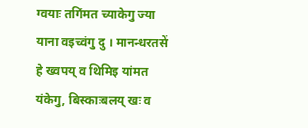ग्वयाः तगिंमत च्याकेगु ज्या याना वइच्वंगु दु । मानन्धरतसें हे ख्वपय् व थिमिइ यांमत यंकेगु, बिस्काःबलय् खः व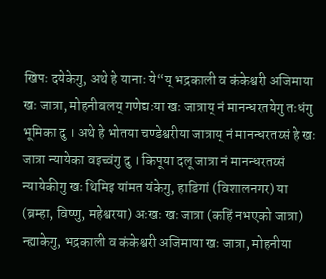खिपः दयेकेगु, अथे हे यानाः ये“य् भद्रकाली व कंकेश्वरी अजिमाया खः जात्रा, मोहनीबलय् गणेद्यःया खः जात्राय् नं मानन्धरतयेगु तःधंगु भूमिका दु । अथे हे भोतया चण्डेश्वरीया जात्राय् नं मानन्धरतय्सं हे खः जात्रा न्यायेका वइच्वंगु दु । किपूया दलू जात्रा नं मानन्धरतय्सं न्यायेकीगु खः थिमिइ यांमत यंकेगु, हाडिगां (विशालनगर) या (ब्रम्हा, विष्णु, महेश्वरया) अःखः खः जात्रा (कहिं नभएको जात्रा) न्ह्याकेगु, भद्रकाली व कंकेश्वरी अजिमाया खः जात्रा, मोहनीया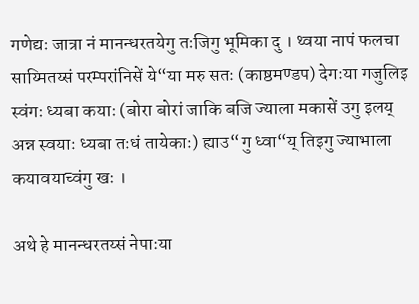गणेद्यः जात्रा नं मानन्धरतयेगु तःजिगु भूमिका दु । थ्वया नापं फलचा साय्मितय्सं परम्परांनिसें ये“या मरु सतः (काष्ठमण्डप) देगःया गजुलिइ स्वंगः ध्यबा कयाः (बोरा बोरां जाकि बजि ज्याला मकासें उगु इलय् अन्न स्वयाः ध्यबा तःधं तायेकाः) ह्याउ“गु ध्वा“य् तिइगु ज्याभाला कयावयाच्वंगु खः ।

अथे हे मानन्धरतय्सं नेपाःया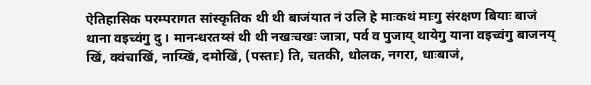ऐतिहासिक परम्परागत सांस्कृतिक थी थी बाजंयात नं उलि हे माःकथं माःगु संरक्षण बियाः बाजं थाना वइच्वंगु दु । मानन्धरतय्सं थी थी नखःचखः जात्रा, पर्व व पुजाय् थायेगु याना वइच्वंगु बाजनय् खिं, क्वंचाखिं, नाय्खिं, दमोखिं, (पस्ताः) ति, चतकी, धोलक, नगरा, धाःबाजं,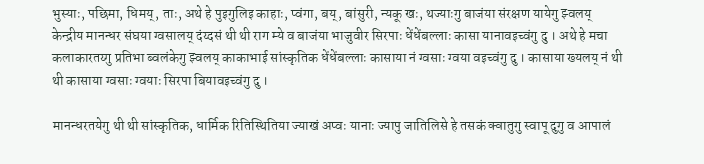भुस्याः, पछिमा, धिमय्, ताः, अथे हे पुइगुलिइ काहाः, प्वंगा, बय्, बांसुरी, न्यकू खः, थज्याःगु बाजंया संरक्षण यायेगु झ्वलय् केन्द्रीय मानन्धर संघया ग्वसालय् दंय्दसं थी थी राग म्ये व बाजंया भाजुवीर सिरपाः धेंधेंबल्लाः कासा यानावइच्वंगु दु । अथे हे मचा कलाकारतय्गु प्रतिभा ब्वलंकेगु झ्वलय् काकाभाई सांस्कृतिक धेंधेंबल्लाः कासाया नं ग्वसाः ग्वया वइच्वंगु दु । कासाया ख्यलय् नं थी थी कासाया ग्वसाः ग्वयाः सिरपा बियावइच्वंगु दु ।

मानन्धरतयेगु थी थी सांस्कृतिक, धार्मिक रितिस्थितिया ज्याखं अप्वः यानाः ज्यापु जातिलिसे हे तसकं क्वातुगु स्वापू दुगु व आपालं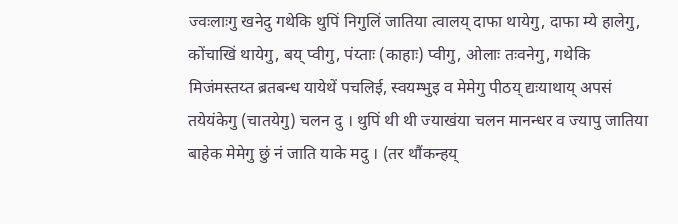ज्वःलाःगु खनेदु गथेकि थुपिं निगुलिं जातिया त्वालय् दाफा थायेगु, दाफा म्ये हालेगु, कोंचाखिं थायेगु, बय् प्वीगु, पंय्ताः (काहाः) प्वीगु, ओलाः तःवनेगु, गथेकि मिजंमस्तय्त ब्रतबन्ध यायेथें पचलिई, स्वयम्भुइ व मेमेगु पीठय् द्यःयाथाय् अपसं तयेयंकेगु (चातयेगु) चलन दु । थुपिं थी थी ज्याखंया चलन मानन्धर व ज्यापु जातिया बाहेक मेमेगु छुं नं जाति याके मदु । (तर थौंकन्हय्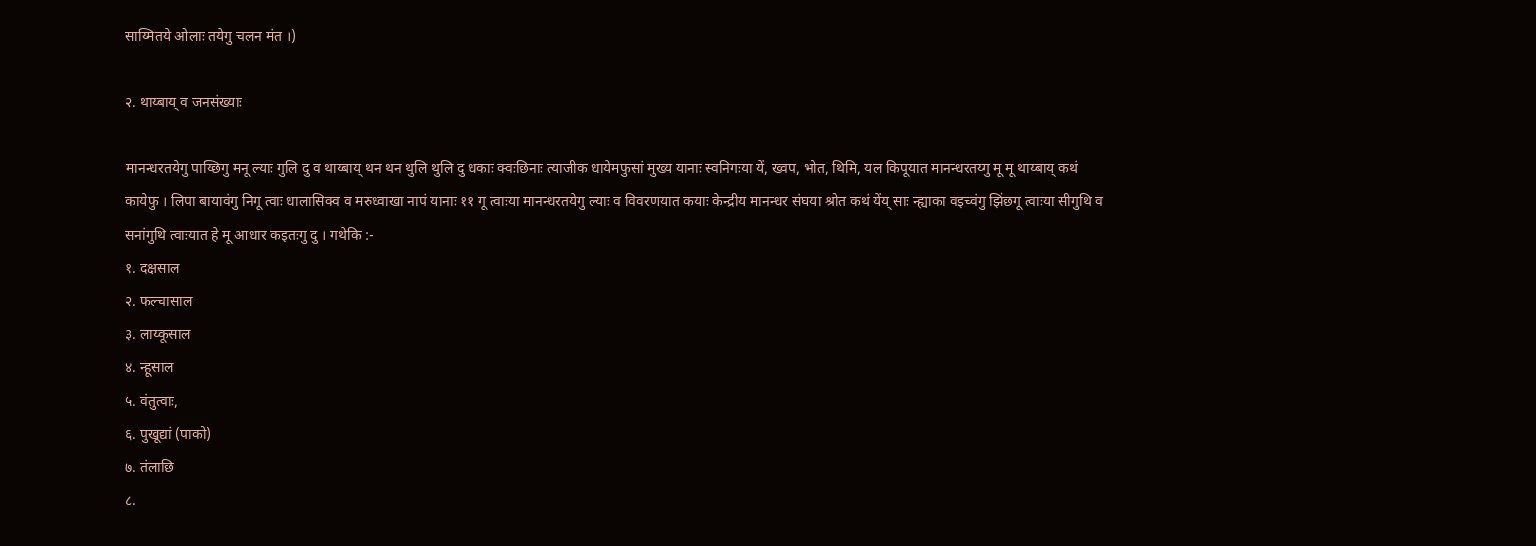साय्मितये ओलाः तयेगु चलन मंत ।)

२. थाय्बाय् व जनसंख्याः

मानन्धरतयेगु पाय्छिगु मनू ल्याः गुलि दु व थाय्बाय् थन थन थुलि थुलि दु धकाः क्वःछिनाः त्याजीक धायेमफुसां मुख्य यानाः स्वनिगःया यें, ख्वप, भोत, थिमि, यल किपूयात मानन्धरतय्गु मू मू थाय्बाय् कथं कायेफु । लिपा बायावंगु निगू त्वाः धालासिक्व व मरुध्वाखा नापं यानाः ११ गू त्वाःया मानन्धरतयेगु ल्याः व विवरणयात कयाः केन्द्रीय मानन्धर संघया श्रोत कथं येंय् साः न्ह्याका वइच्वंगु झिंछगू त्वाःया सीगुथि व सनांगुथि त्वाःयात हे मू आधार कइतःगु दु । गथेकि :-
१. दक्षसाल
२. फल्चासाल
३. लाय्कूसाल
४. न्हूसाल
५. वंतुत्वाः,
६. पुखूद्यां (पाको)
७. तंलाछि
८.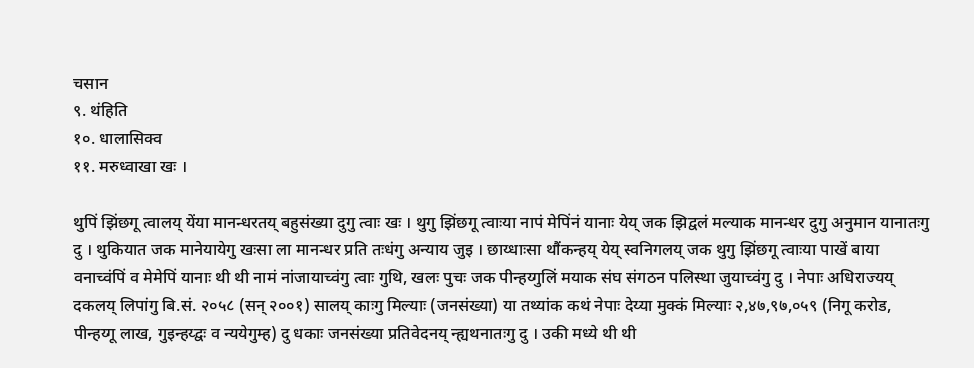चसान
९. थंहिति
१०. धालासिक्व
११. मरुध्वाखा खः ।

थुपिं झिंछगू त्वालय् येंया मानन्धरतय् बहुसंख्या दुगु त्वाः खः । थुगु झिंछगू त्वाःया नापं मेपिंनं यानाः येय् जक झिद्वलं मल्याक मानन्धर दुगु अनुमान यानातःगु दु । थुकियात जक मानेयायेगु खःसा ला मानन्धर प्रति तःधंगु अन्याय जुइ । छाय्धाःसा थौंकन्हय् येय् स्वनिगलय् जक थुगु झिंछगू त्वाःया पाखें बाया वनाच्वंपिं व मेमेपिं यानाः थी थी नामं नांजायाच्वंगु त्वाः गुथि, खलः पुचः जक पीन्हय्गुलिं मयाक संघ संगठन पलिस्था जुयाच्वंगु दु । नेपाः अधिराज्यय् दकलय् लिपांगु बि.सं. २०५८ (सन् २००१) सालय् काःगु मिल्याः (जनसंख्या) या तथ्यांक कथं नेपाः देय्या मुक्कं मिल्याः २,४७,९७,०५९ (निगू करोड, पीन्हय्गू लाख, गुइन्हय्द्वः व न्ययेगुम्ह) दु धकाः जनसंख्या प्रतिवेदनय् न्ह्यथनातःगु दु । उकी मध्ये थी थी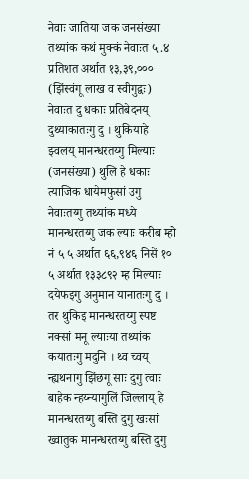नेवाः जातिया जक जनसंख्या तथ्यांक कथं मुक्कं नेवाःत ५.४ प्रतिशत अर्थात १३,३९,००० (झिंस्वंगू लाख व स्वीगुद्वः) नेवाःत दु धकाः प्रतिबेदनय् दुथ्याकातःगु दु । थुकियाहे झ्वलय् मानन्धरतय्गु मिल्याः (जनसंख्या) थुलि हे धकाः त्याजिक धायेमफुसां उगु नेवाःतय्गु तथ्यांक मध्ये मानन्धरतय्गु जक ल्याः करीब म्हो नं ५ ५ अर्थात ६६,९४६ निसें १० ५ अर्थात १३३८९२ म्ह मिल्याः दयेफइगु अनुमान यानातःगु दु । तर थुकिइ मानन्धरतय्गु स्पष्ट नक्सां मनू ल्याःया तथ्यांक कयातःगु मदुनि । थ्व च्वय् न्ह्यथनागु झिंछगू साः दुगु त्वाः बाहेक न्हय्न्यागुलिं जिल्लाय् हे मानन्धरतय्गु बस्ति दुगु खःसां ख्वातुक मानन्धरतय्गु बस्ति दुगु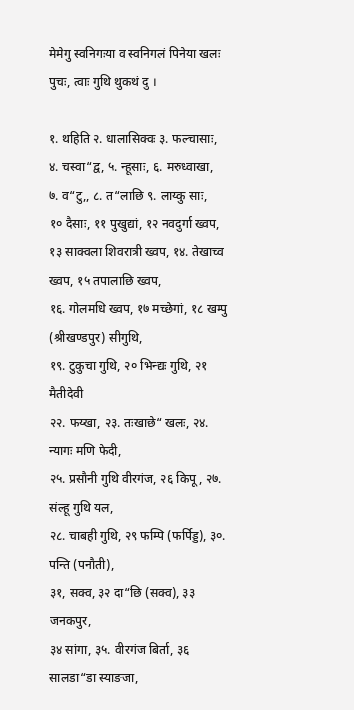मेमेगु स्वनिगःया व स्वनिगलं पिनेया खलः पुचः, त्वाः गुथि थुकथं दु ।

१. थहिति २. धालासिक्वः ३. फल्चासाः,
४. चस्वा“द्व, ५. न्हूसाः, ६. मरुध्वाखा,
७. व“टु,, ८. त“लाछि ९. लाय्कु साः,
१० दैसाः, ११ पुखुद्यां, १२ नवदुर्गा ख्वप,
१३ साक्वला शिवरात्री ख्वप, १४. तेखाच्व ख्वप, १५ तपालाछि ख्वप,
१६. गोलमधि ख्वप, १७ मच्छेगां, १८ खम्पु (श्रीखण्डपुर) सीगुथि,
१९. टुकुचा गुथि, २० भिन्द्यः गुथि, २१ मैतीदेवी
२२. फय्खा, २३. तःखाछे“ खलः, २४. न्यागः मणि फेदी,
२५. प्रसौनी गुथि वीरगंज, २६ किपू, २७. संल्हू गुथि यल,
२८. चाबही गुथि, २९ फम्पि (फर्पिड्ड), ३०. पन्ति (पनौती),
३१, सक्व, ३२ दा“छि (सक्व), ३३ जनकपुर,
३४ सांगा, ३५. वीरगंज बिर्ता, ३६ सालडा“डा स्याङजा,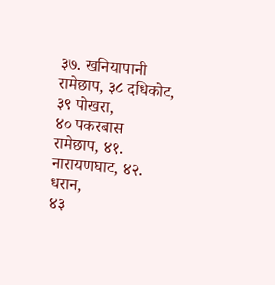३७. खनियापानी रामेछाप, ३८ दधिकोट, ३९ पोखरा,
४० पकरबास रामेछाप, ४१. नारायणघाट, ४२. धरान,
४३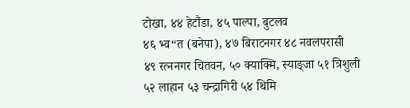टोखा, ४४ हेटौंडा, ४५ पाल्पा, बुटलव
४६ भ्व“त (बनेपा), ४७ बिराटनगर ४८ नवलपरासी
४९ रत्ननगर चितवन, ५० क्याक्मि, स्याङ्जा ५१ त्रिशुली
५२ लाहान ५३ चन्द्रागिरी ५४ थिमि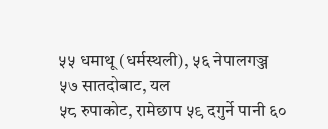५५ धमाथू (धर्मस्थली), ५६ नेपालगञ्ज ५७ सातदोबाट, यल
५८ रुपाकोट, रामेछाप ५९ दगुर्ने पानी ६०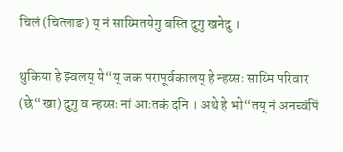चिलं (चित्लाङ) य् नं साय्मितयेगु बस्ति दुगु खनेदु ।

थुकिया हे झ्वलय् ये“य् जक परापूर्वकालय् हे न्हय्सः साय्मि परिवार (छे“खा) दुगु व न्हय्सः नां आःतकं दनि । अथे हे भो“तय् नं अनच्वंपिं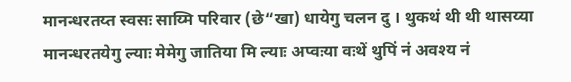मानन्धरतय्त स्वसः साय्मि परिवार (छे“खा) धायेगु चलन दु । थुकथं थी थी थासय्या मानन्धरतयेगु ल्याः मेमेगु जातिया मि ल्याः अप्वःया वःथें थुपिं नं अवश्य नं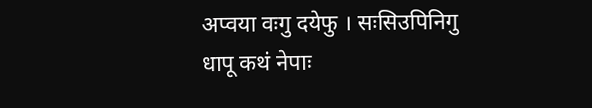अप्वया वःगु दयेफु । सःसिउपिनिगु धापू कथं नेपाः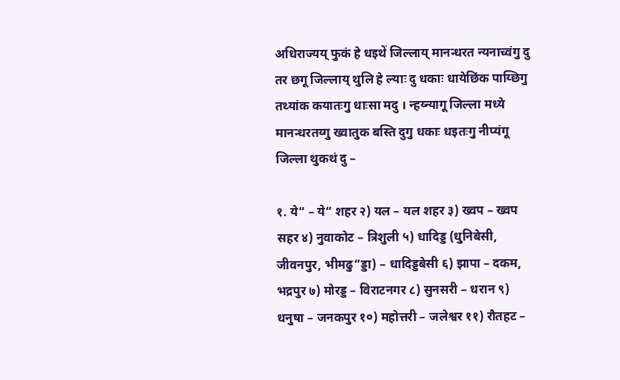अधिराज्यय् फुकं हे धइथें जिल्लाय् मानन्धरत न्यनाच्वंगु दु तर छगू जिल्लाय् थुलि हे ल्याः दु धकाः धायेछिंक पाय्छिगु तथ्यांक कयातःगु धाःसा मदु । न्हय्न्यागू जिल्ला मध्ये मानन्धरतय्गु ख्वातुक बस्ति दुगु धकाः धइतःगु नीप्यंगू जिल्ला थुकथं दु –

१. ये“ – ये“ शहर २) यल – यल शहर ३) ख्वप – ख्वप सहर ४) नुवाकोट – त्रिशुली ५) धादिड्ड (धुनिबेसी, जीवनपुर, भीमढु“ड्डा) – धादिड्डबेसी ६) झापा – दकम, भद्रपुर ७) मोरड्ड – विराटनगर ८) सुनसरी – धरान ९) धनुषा – जनकपुर १०) महोत्तरी – जलेश्वर ११) रौतहट –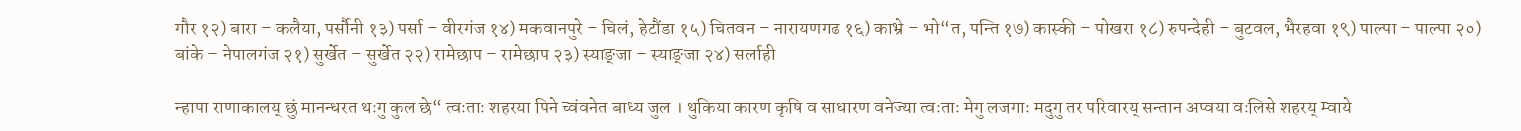गौर १२) बारा – कलैया, पर्सौनी १३) पर्सा – वीरगंज १४) मकवानपुरे – चिलं, हेटौंडा १५) चितवन – नारायणगढ १६) काभ्रे – भो“त, पन्ति १७) कास्की – पोखरा १८) रुपन्देही – बुटवल, भैरहवा १९) पाल्पा – पाल्पा २०) बांके – नेपालगंज २१) सुर्खेत – सुर्खेत २२) रामेछाप – रामेछाप २३) स्याङ्जा – स्याङ्जा २४) सर्लाही

न्हापा राणाकालय् छुं मानन्धरत थःगु कुल छे“ त्वःताः शहरया पिने च्वंवनेत बाध्य जुल । थुकिया कारण कृषि व साधारण वनेज्या त्वःताः मेगु लजगाः मदुगु तर परिवारय् सन्तान अप्वया वःलिसे शहरय् म्वाये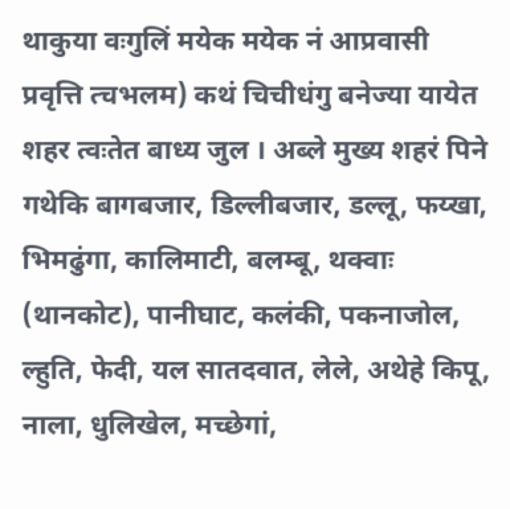थाकुया वःगुलिं मयेक मयेक नं आप्रवासी प्रवृत्ति त्चभलम) कथं चिचीधंगु बनेज्या यायेत शहर त्वःतेत बाध्य जुल । अब्ले मुख्य शहरं पिने गथेकि बागबजार, डिल्लीबजार, डल्लू, फय्खा, भिमढुंगा, कालिमाटी, बलम्बू, थक्वाः (थानकोट), पानीघाट, कलंकी, पकनाजोल, ल्हुति, फेदी, यल सातदवात, लेले, अथेहे किपू, नाला, धुलिखेल, मच्छेगां,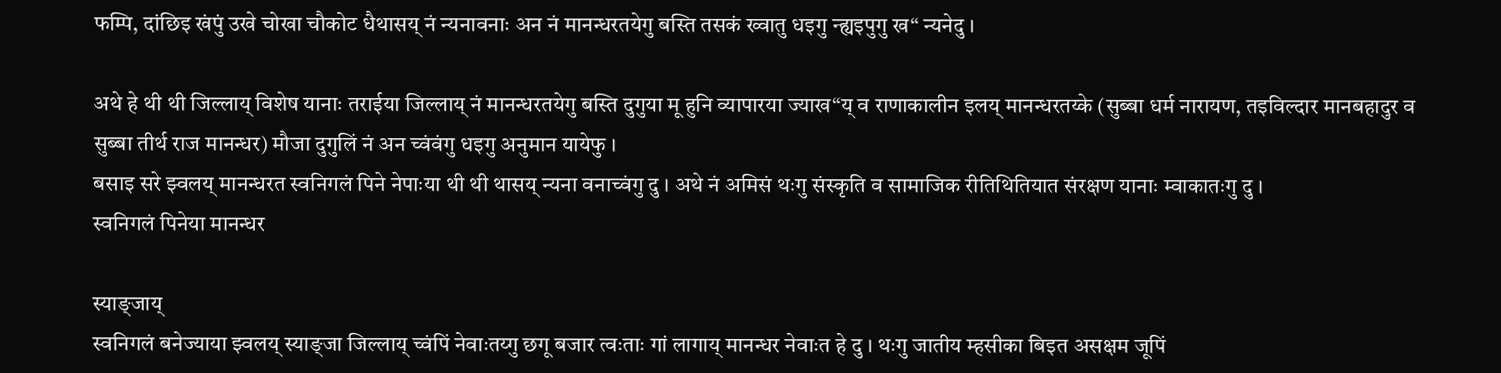फम्पि, दांछिइ खंपुं उखे चोखा चौकोट धैथासय् नं न्यनावनाः अन नं मानन्धरतयेगु बस्ति तसकं ख्वातु धइगु न्ह्यइपुगु ख“ न्यनेदु ।

अथे हे थी थी जिल्लाय् विशेष यानाः तराईया जिल्लाय् नं मानन्धरतयेगु बस्ति दुगुया मू हुनि व्यापारया ज्याख“य् व राणाकालीन इलय् मानन्धरतय्के (सुब्बा धर्म नारायण, तइविल्दार मानबहादुर व सुब्बा तीर्थ राज मानन्धर) मौजा दुगुलिं नं अन च्वंवंगु धइगु अनुमान यायेफु ।
बसाइ सरे झ्वलय् मानन्धरत स्वनिगलं पिने नेपाःया थी थी थासय् न्यना वनाच्वंगु दु । अथे नं अमिसं थःगु संस्कृति व सामाजिक रीतिथितियात संरक्षण यानाः म्वाकातःगु दु ।
स्वनिगलं पिनेया मानन्धर

स्याङ्जाय्
स्वनिगलं बनेज्याया झ्वलय् स्याङ्जा जिल्लाय् च्वंपिं नेवाःतय्गु छगू बजार त्वःताः गां लागाय् मानन्धर नेवाःत हे दु । थःगु जातीय म्हसीका बिइत असक्षम जूपिं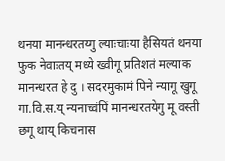थनया मानन्धरतय्गु ल्याःचाःया हैसियतं थनया फुक नेवाःतय् मध्ये ख्वीगू प्रतिशतं मल्याक मानन्धरत हे दु । सदरमुकामं पिने न्यागू खुगू गा.वि.स.य् न्यनाच्वंपिं मानन्धरतयेगु मू वस्ती छगू थाय् किचनास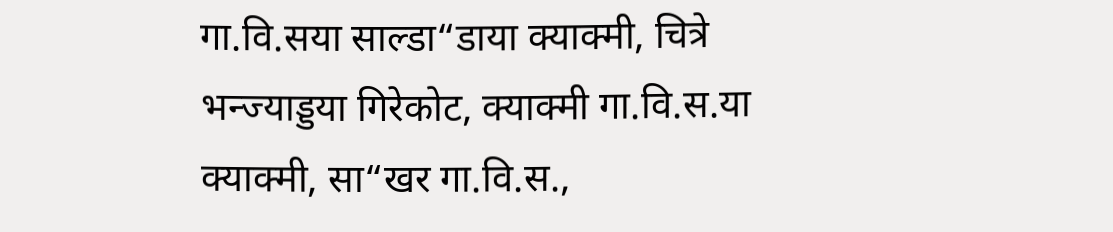गा.वि.सया साल्डा“डाया क्याक्मी, चित्रे भन्ज्याड्डया गिरेकोट, क्याक्मी गा.वि.स.या क्याक्मी, सा“खर गा.वि.स.,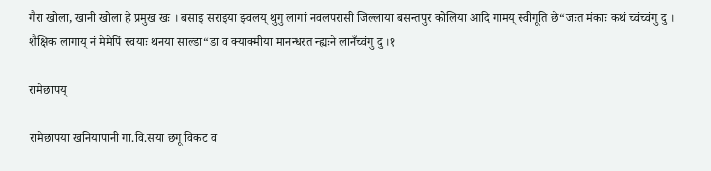गैरा खोला, खानी खोला हे प्रमुख खः । बसाइ सराइया झ्वलय् थुगु लागां नवलपरासी जिल्लाया बसन्तपुर कोलिया आदि गामय् स्वीगूति छे“जःत मंकाः कथं च्वंच्वंगु दु । शैक्षिक लागाय् नं मेमेपिं स्वयाः थनया साल्डा“डा व क्याक्मीया मानन्धरत न्ह्यःने लानँच्वंगु दु ।१

रामेछापय्

रामेछापया खनियापानी गा.वि.सया छगू विकट व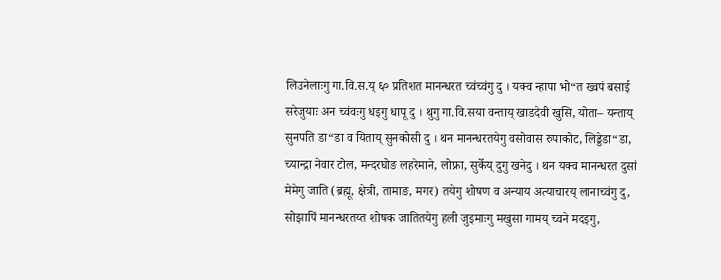लिउनेलाःगु गा.वि.स.य् ६० प्रतिशत मानन्धरत च्वंच्वंगु दु । यक्व न्हापा भो“त ख्वपं बसाई सरेजुयाः अन च्वंवःगु धइगु धापू दु । थुगु गा.वि.सया वन्ताय् खाडदेवी खुसि, योता– यन्ताय् सुनपति डा“डा व यिताय् सुनकोसी दु । थन मानन्धरतयेगु वसोवास रुपाकोट, लिड्डेडा“डा, च्यान्द्रा नेवार टोल, मन्दरघोङ लहरेमाने, लोफ्रा, सुर्केय् दुगु खनेदु । थन यक्व मानन्धरत दुसां मेमेगु जाति (ब्रह्मू, क्षेत्री, तामाङ, मगर) तयेगु शोषण व अन्याय अत्याचारय् लानाच्वंगु दु, सोझापिं मानन्धरतय्त शोषक जातितयेगु हली जुइमाःगु मखुसा गामय् च्वने मदइगु,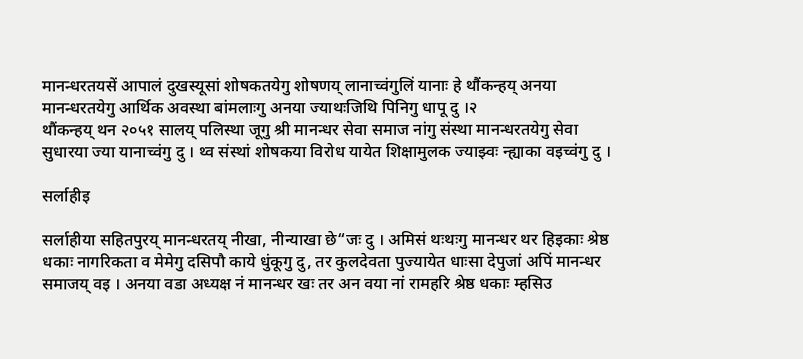मानन्धरतयसें आपालं दुखस्यूसां शोषकतयेगु शोषणय् लानाच्वंगुलिं यानाः हे थौंकन्हय् अनया मानन्धरतयेगु आर्थिक अवस्था बांमलाःगु अनया ज्याथःजिथि पिनिगु धापू दु ।२
थौंकन्हय् थन २०५१ सालय् पलिस्था जूगु श्री मानन्धर सेवा समाज नांगु संस्था मानन्धरतयेगु सेवा सुधारया ज्या यानाच्वंगु दु । थ्व संस्थां शोषकया विरोध यायेत शिक्षामुलक ज्याझ्वः न्ह्याका वइच्वंगु दु ।

सर्लाहीइ

सर्लाहीया सहितपुरय् मानन्धरतय् नीखा, नीन्याखा छे“जः दु । अमिसं थःथःगु मानन्धर थर हिइकाः श्रेष्ठ धकाः नागरिकता व मेमेगु दसिपौ काये धुंकूगु दु, तर कुलदेवता पुज्यायेत धाःसा देपुजां अपिं मानन्धर समाजय् वइ । अनया वडा अध्यक्ष नं मानन्धर खः तर अन वया नां रामहरि श्रेष्ठ धकाः म्हसिउ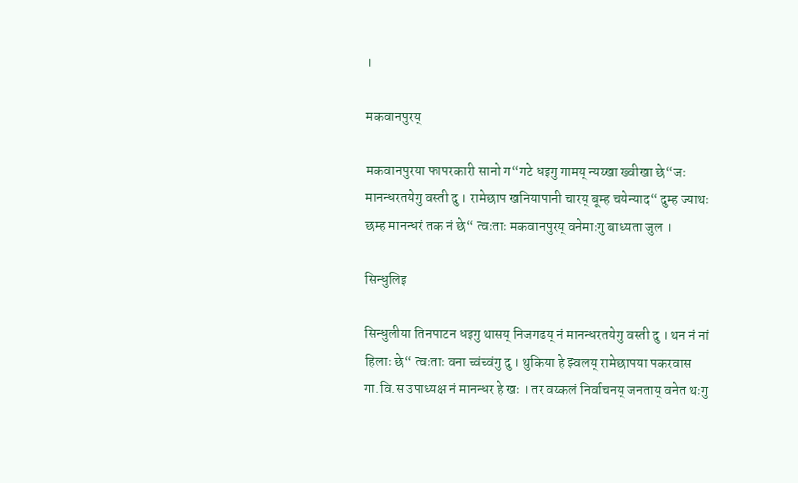।

मकवानपुरय्

मकवानपुरया फापरकारी सानो ग“गटे धइगु गामय् न्यय्खा ख्वीखा छे“जः मानन्धरतयेगु वस्ती दु । रामेछाप खनियापानी चारय् बूम्ह चयेन्याद“ दुम्ह ज्याथः छम्ह मानन्धरं तक नं छे“ त्वःताः मकवानपुरय् वनेमाःगु बाध्यता जुल ।

सिन्धुलिइ

सिन्धुलीया तिनपाटन धइगु थासय् निजगढय् नं मानन्धरतयेगु वस्ती दु । थन नं नां हिलाः छे“ त्वःताः वना च्वंच्वंगु दु । थुकिया हे झ्वलय् रामेछापया पकरवास गा.वि.स उपाध्यक्ष नं मानन्धर हे खः । तर वय्कलं निर्वाचनय् जनताय् वनेत थःगु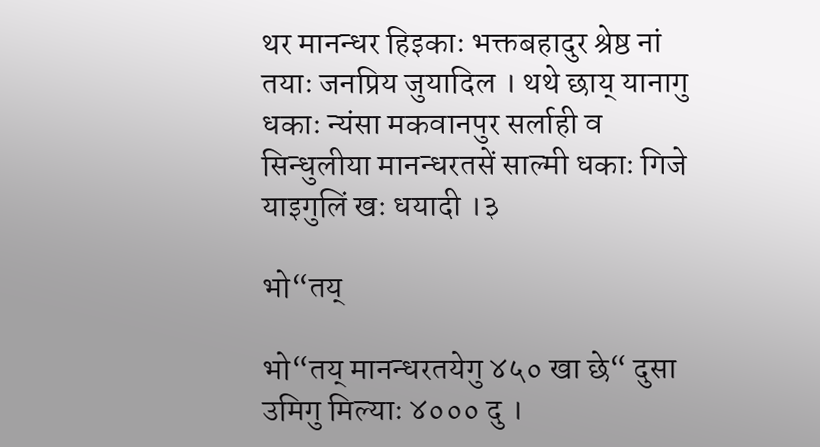थर मानन्धर हिइकाः भक्तबहादुर श्रेष्ठ नां तयाः जनप्रिय जुयादिल । थथे छाय् यानागु धकाः न्यंसा मकवानपुर सर्लाही व सिन्धुलीया मानन्धरतसें साल्मी धकाः गिजे याइगुलिं खः धयादी ।३

भो“तय्

भो“तय् मानन्धरतयेगु ४५० खा छे“ दुसा उमिगु मिल्याः ४००० दु ।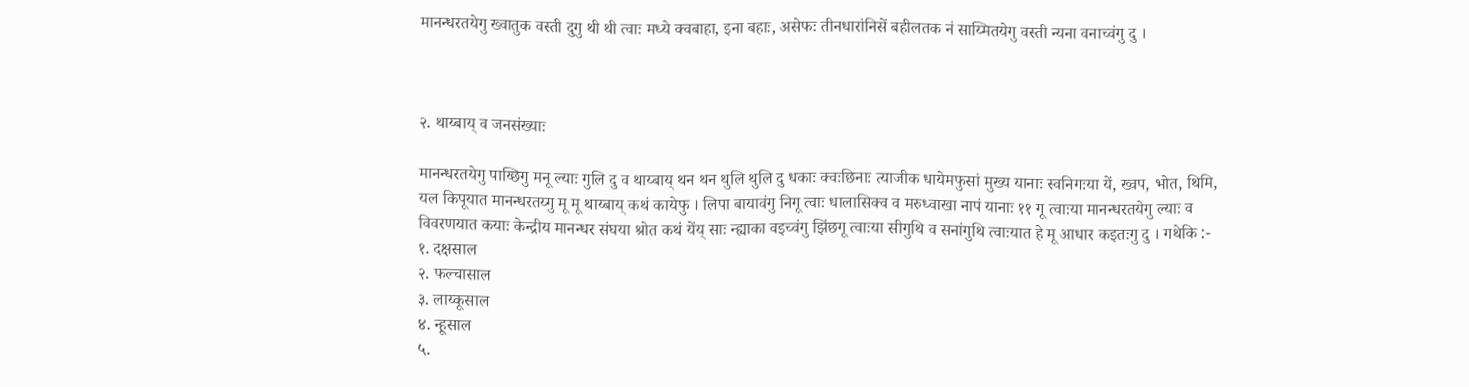मानन्धरतयेगु ख्वातुक वस्ती दुगु थी थी त्वाः मध्ये क्वबाहा, इना बहाः, असेफः तीनधारांनिसें बहीलतक नं साय्मितयेगु वस्ती न्यना वनाच्वंगु दु ।



२. थाय्बाय् व जनसंख्याः

मानन्धरतयेगु पाय्छिगु मनू ल्याः गुलि दु व थाय्बाय् थन थन थुलि थुलि दु धकाः क्वःछिनाः त्याजीक धायेमफुसां मुख्य यानाः स्वनिगःया यें, ख्वप, भोत, थिमि, यल किपूयात मानन्धरतय्गु मू मू थाय्बाय् कथं कायेफु । लिपा बायावंगु निगू त्वाः धालासिक्व व मरुध्वाखा नापं यानाः ११ गू त्वाःया मानन्धरतयेगु ल्याः व विवरणयात कयाः केन्द्रीय मानन्धर संघया श्रोत कथं येंय् साः न्ह्याका वइच्वंगु झिंछगू त्वाःया सीगुथि व सनांगुथि त्वाःयात हे मू आधार कइतःगु दु । गथेकि :-
१. दक्षसाल
२. फल्चासाल
३. लाय्कूसाल
४. न्हूसाल
५.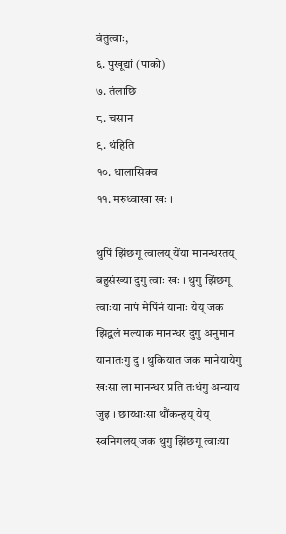वंतुत्वाः,
६. पुखूद्यां (पाको)
७. तंलाछि
८. चसान
९. थंहिति
१०. धालासिक्व
११. मरुध्वाखा खः ।

थुपिं झिंछगू त्वालय् येंया मानन्धरतय् बहुसंख्या दुगु त्वाः खः । थुगु झिंछगू त्वाःया नापं मेपिंनं यानाः येय् जक झिद्वलं मल्याक मानन्धर दुगु अनुमान यानातःगु दु । थुकियात जक मानेयायेगु खःसा ला मानन्धर प्रति तःधंगु अन्याय जुइ । छाय्धाःसा थौंकन्हय् येय् स्वनिगलय् जक थुगु झिंछगू त्वाःया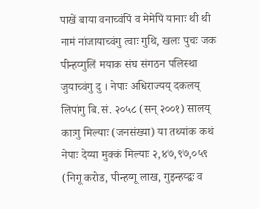पाखें बाया वनाच्वंपिं व मेमेपिं यानाः थी थी नामं नांजायाच्वंगु त्वाः गुथि, खलः पुचः जक पीन्हय्गुलिं मयाक संघ संगठन पलिस्था जुयाच्वंगु दु । नेपाः अधिराज्यय् दकलय् लिपांगु बि.सं. २०५८ (सन् २००१) सालय् काःगु मिल्याः (जनसंख्या) या तथ्यांक कथं नेपाः देय्या मुक्कं मिल्याः २,४७,९७,०५९ (निगू करोड, पीन्हय्गू लाख, गुइन्हय्द्वः व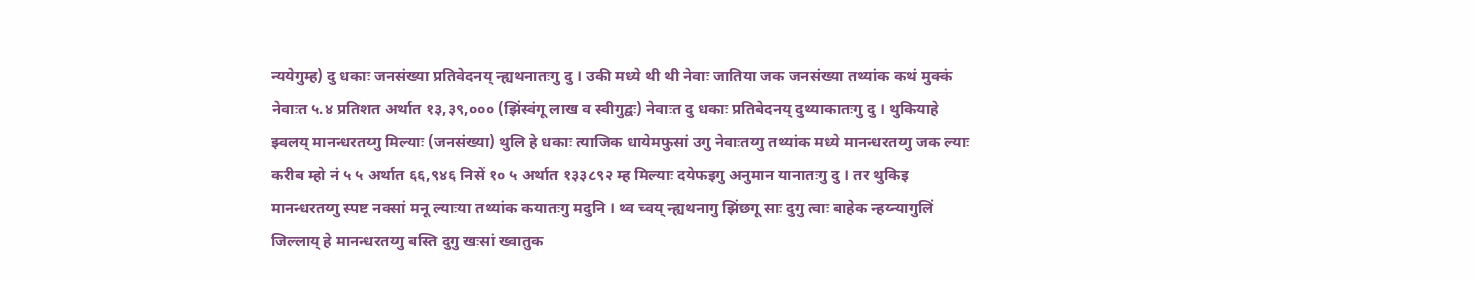न्ययेगुम्ह) दु धकाः जनसंख्या प्रतिवेदनय् न्ह्यथनातःगु दु । उकी मध्ये थी थी नेवाः जातिया जक जनसंख्या तथ्यांक कथं मुक्कं नेवाःत ५.४ प्रतिशत अर्थात १३,३९,००० (झिंस्वंगू लाख व स्वीगुद्वः) नेवाःत दु धकाः प्रतिबेदनय् दुथ्याकातःगु दु । थुकियाहे झ्वलय् मानन्धरतय्गु मिल्याः (जनसंख्या) थुलि हे धकाः त्याजिक धायेमफुसां उगु नेवाःतय्गु तथ्यांक मध्ये मानन्धरतय्गु जक ल्याः करीब म्हो नं ५ ५ अर्थात ६६,९४६ निसें १० ५ अर्थात १३३८९२ म्ह मिल्याः दयेफइगु अनुमान यानातःगु दु । तर थुकिइ मानन्धरतय्गु स्पष्ट नक्सां मनू ल्याःया तथ्यांक कयातःगु मदुनि । थ्व च्वय् न्ह्यथनागु झिंछगू साः दुगु त्वाः बाहेक न्हय्न्यागुलिं जिल्लाय् हे मानन्धरतय्गु बस्ति दुगु खःसां ख्वातुक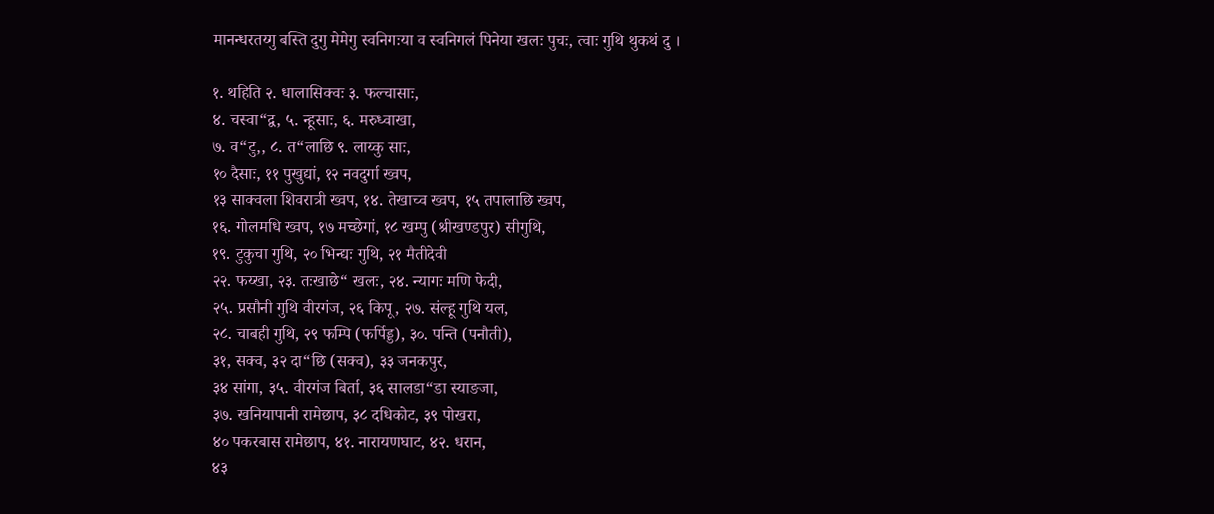मानन्धरतय्गु बस्ति दुगु मेमेगु स्वनिगःया व स्वनिगलं पिनेया खलः पुचः, त्वाः गुथि थुकथं दु ।

१. थहिति २. धालासिक्वः ३. फल्चासाः,
४. चस्वा“द्व, ५. न्हूसाः, ६. मरुध्वाखा,
७. व“टु,, ८. त“लाछि ९. लाय्कु साः,
१० दैसाः, ११ पुखुद्यां, १२ नवदुर्गा ख्वप,
१३ साक्वला शिवरात्री ख्वप, १४. तेखाच्व ख्वप, १५ तपालाछि ख्वप,
१६. गोलमधि ख्वप, १७ मच्छेगां, १८ खम्पु (श्रीखण्डपुर) सीगुथि,
१९. टुकुचा गुथि, २० भिन्द्यः गुथि, २१ मैतीदेवी
२२. फय्खा, २३. तःखाछे“ खलः, २४. न्यागः मणि फेदी,
२५. प्रसौनी गुथि वीरगंज, २६ किपू, २७. संल्हू गुथि यल,
२८. चाबही गुथि, २९ फम्पि (फर्पिड्ड), ३०. पन्ति (पनौती),
३१, सक्व, ३२ दा“छि (सक्व), ३३ जनकपुर,
३४ सांगा, ३५. वीरगंज बिर्ता, ३६ सालडा“डा स्याङजा,
३७. खनियापानी रामेछाप, ३८ दधिकोट, ३९ पोखरा,
४० पकरबास रामेछाप, ४१. नारायणघाट, ४२. धरान,
४३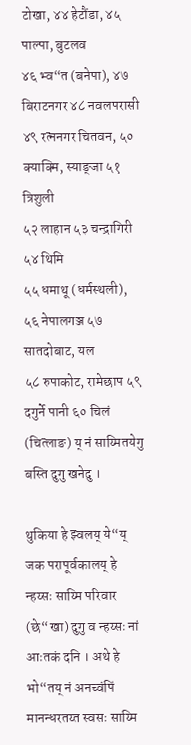टोखा, ४४ हेटौंडा, ४५ पाल्पा, बुटलव
४६ भ्व“त (बनेपा), ४७ बिराटनगर ४८ नवलपरासी
४९ रत्ननगर चितवन, ५० क्याक्मि, स्याङ्जा ५१ त्रिशुली
५२ लाहान ५३ चन्द्रागिरी ५४ थिमि
५५ धमाथू (धर्मस्थली), ५६ नेपालगञ्ज ५७ सातदोबाट, यल
५८ रुपाकोट, रामेछाप ५९ दगुर्ने पानी ६० चिलं (चित्लाङ) य् नं साय्मितयेगु बस्ति दुगु खनेदु ।

थुकिया हे झ्वलय् ये“य् जक परापूर्वकालय् हे न्हय्सः साय्मि परिवार (छे“खा) दुगु व न्हय्सः नां आःतकं दनि । अथे हे भो“तय् नं अनच्वंपिं मानन्धरतय्त स्वसः साय्मि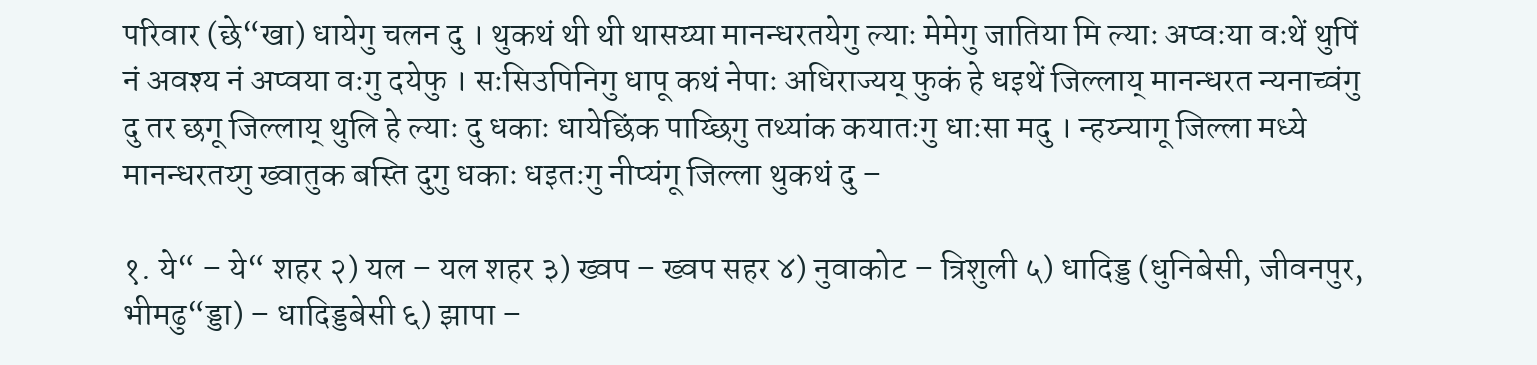परिवार (छे“खा) धायेगु चलन दु । थुकथं थी थी थासय्या मानन्धरतयेगु ल्याः मेमेगु जातिया मि ल्याः अप्वःया वःथें थुपिं नं अवश्य नं अप्वया वःगु दयेफु । सःसिउपिनिगु धापू कथं नेपाः अधिराज्यय् फुकं हे धइथें जिल्लाय् मानन्धरत न्यनाच्वंगु दु तर छगू जिल्लाय् थुलि हे ल्याः दु धकाः धायेछिंक पाय्छिगु तथ्यांक कयातःगु धाःसा मदु । न्हय्न्यागू जिल्ला मध्ये मानन्धरतय्गु ख्वातुक बस्ति दुगु धकाः धइतःगु नीप्यंगू जिल्ला थुकथं दु –

१. ये“ – ये“ शहर २) यल – यल शहर ३) ख्वप – ख्वप सहर ४) नुवाकोट – त्रिशुली ५) धादिड्ड (धुनिबेसी, जीवनपुर, भीमढु“ड्डा) – धादिड्डबेसी ६) झापा –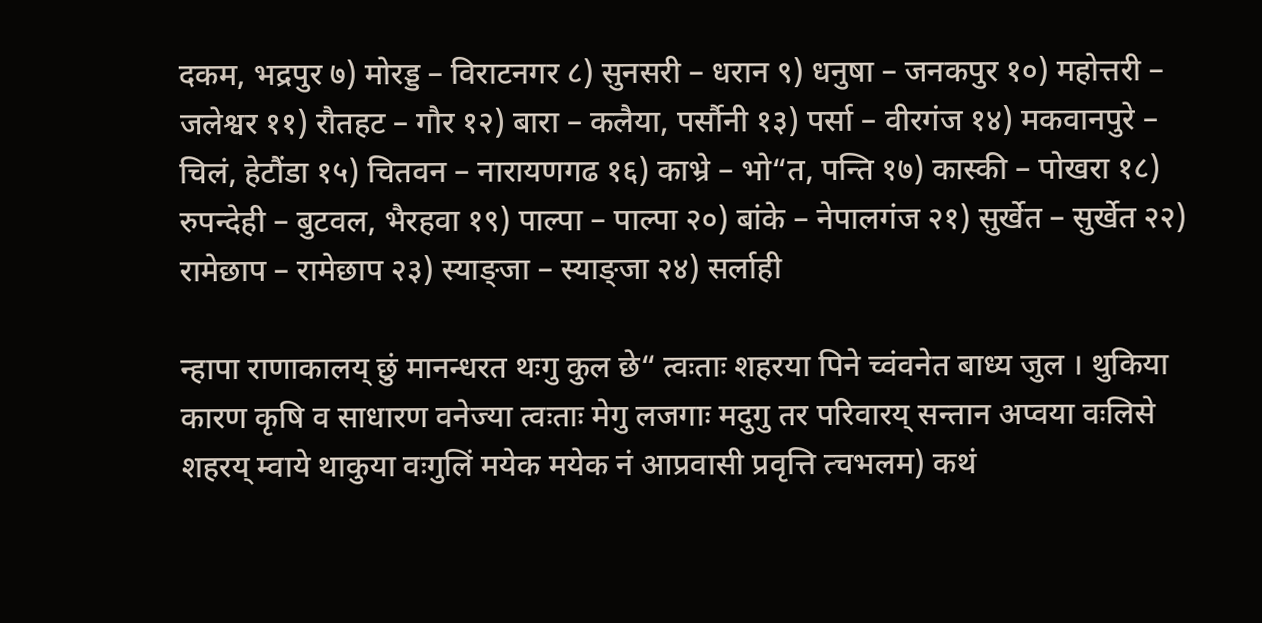दकम, भद्रपुर ७) मोरड्ड – विराटनगर ८) सुनसरी – धरान ९) धनुषा – जनकपुर १०) महोत्तरी – जलेश्वर ११) रौतहट – गौर १२) बारा – कलैया, पर्सौनी १३) पर्सा – वीरगंज १४) मकवानपुरे – चिलं, हेटौंडा १५) चितवन – नारायणगढ १६) काभ्रे – भो“त, पन्ति १७) कास्की – पोखरा १८) रुपन्देही – बुटवल, भैरहवा १९) पाल्पा – पाल्पा २०) बांके – नेपालगंज २१) सुर्खेत – सुर्खेत २२) रामेछाप – रामेछाप २३) स्याङ्जा – स्याङ्जा २४) सर्लाही

न्हापा राणाकालय् छुं मानन्धरत थःगु कुल छे“ त्वःताः शहरया पिने च्वंवनेत बाध्य जुल । थुकिया कारण कृषि व साधारण वनेज्या त्वःताः मेगु लजगाः मदुगु तर परिवारय् सन्तान अप्वया वःलिसे शहरय् म्वाये थाकुया वःगुलिं मयेक मयेक नं आप्रवासी प्रवृत्ति त्चभलम) कथं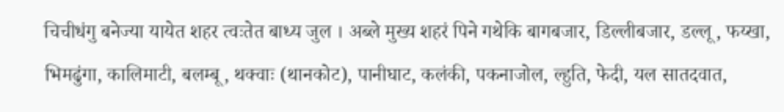चिचीधंगु बनेज्या यायेत शहर त्वःतेत बाध्य जुल । अब्ले मुख्य शहरं पिने गथेकि बागबजार, डिल्लीबजार, डल्लू, फय्खा, भिमढुंगा, कालिमाटी, बलम्बू, थक्वाः (थानकोट), पानीघाट, कलंकी, पकनाजोल, ल्हुति, फेदी, यल सातदवात,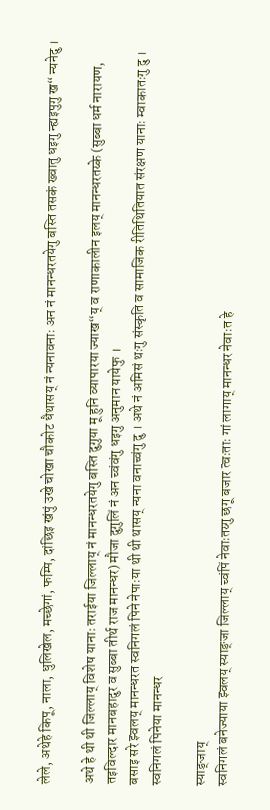लेले, अथेहे किपू, नाला, धुलिखेल, मच्छेगां, फम्पि, दांछिइ खंपुं उखे चोखा चौकोट धैथासय् नं न्यनावनाः अन नं मानन्धरतयेगु बस्ति तसकं ख्वातु धइगु न्ह्यइपुगु ख“ न्यनेदु ।

अथे हे थी थी जिल्लाय् विशेष यानाः तराईया जिल्लाय् नं मानन्धरतयेगु बस्ति दुगुया मू हुनि व्यापारया ज्याख“य् व राणाकालीन इलय् मानन्धरतय्के (सुब्बा धर्म नारायण, तइविल्दार मानबहादुर व सुब्बा तीर्थ राज मानन्धर) मौजा दुगुलिं नं अन च्वंवंगु धइगु अनुमान यायेफु ।
बसाइ सरे झ्वलय् मानन्धरत स्वनिगलं पिने नेपाःया थी थी थासय् न्यना वनाच्वंगु दु । अथे नं अमिसं थःगु संस्कृति व सामाजिक रीतिथितियात संरक्षण यानाः म्वाकातःगु दु ।
स्वनिगलं पिनेया मानन्धर

स्याङ्जाय्
स्वनिगलं बनेज्याया झ्वलय् स्याङ्जा जिल्लाय् च्वंपिं नेवाःतय्गु छगू बजार त्वःताः गां लागाय् मानन्धर नेवाःत हे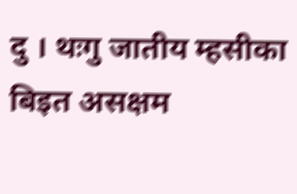दु । थःगु जातीय म्हसीका बिइत असक्षम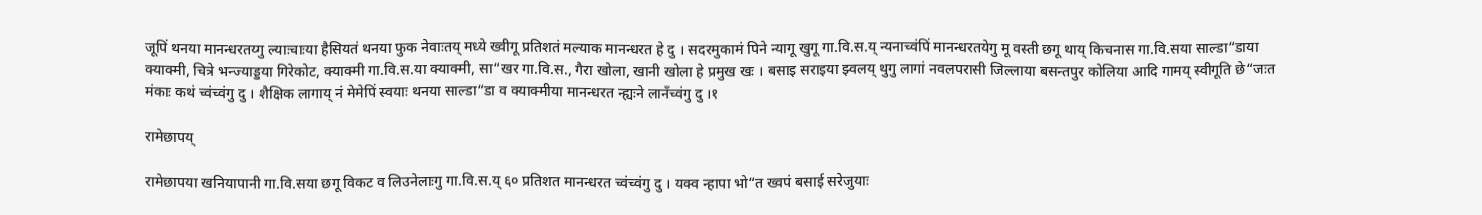जूपिं थनया मानन्धरतय्गु ल्याःचाःया हैसियतं थनया फुक नेवाःतय् मध्ये ख्वीगू प्रतिशतं मल्याक मानन्धरत हे दु । सदरमुकामं पिने न्यागू खुगू गा.वि.स.य् न्यनाच्वंपिं मानन्धरतयेगु मू वस्ती छगू थाय् किचनास गा.वि.सया साल्डा“डाया क्याक्मी, चित्रे भन्ज्याड्डया गिरेकोट, क्याक्मी गा.वि.स.या क्याक्मी, सा“खर गा.वि.स., गैरा खोला, खानी खोला हे प्रमुख खः । बसाइ सराइया झ्वलय् थुगु लागां नवलपरासी जिल्लाया बसन्तपुर कोलिया आदि गामय् स्वीगूति छे“जःत मंकाः कथं च्वंच्वंगु दु । शैक्षिक लागाय् नं मेमेपिं स्वयाः थनया साल्डा“डा व क्याक्मीया मानन्धरत न्ह्यःने लानँच्वंगु दु ।१

रामेछापय्

रामेछापया खनियापानी गा.वि.सया छगू विकट व लिउनेलाःगु गा.वि.स.य् ६० प्रतिशत मानन्धरत च्वंच्वंगु दु । यक्व न्हापा भो“त ख्वपं बसाई सरेजुयाः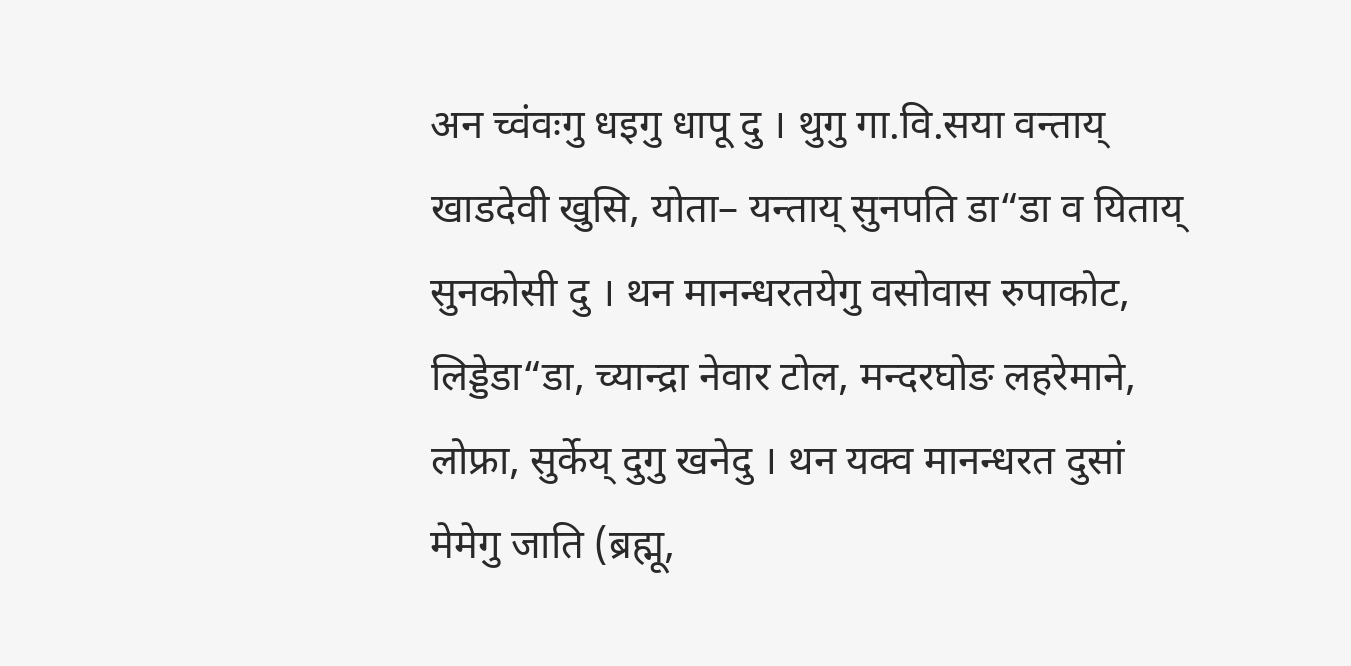अन च्वंवःगु धइगु धापू दु । थुगु गा.वि.सया वन्ताय् खाडदेवी खुसि, योता– यन्ताय् सुनपति डा“डा व यिताय् सुनकोसी दु । थन मानन्धरतयेगु वसोवास रुपाकोट, लिड्डेडा“डा, च्यान्द्रा नेवार टोल, मन्दरघोङ लहरेमाने, लोफ्रा, सुर्केय् दुगु खनेदु । थन यक्व मानन्धरत दुसां मेमेगु जाति (ब्रह्मू,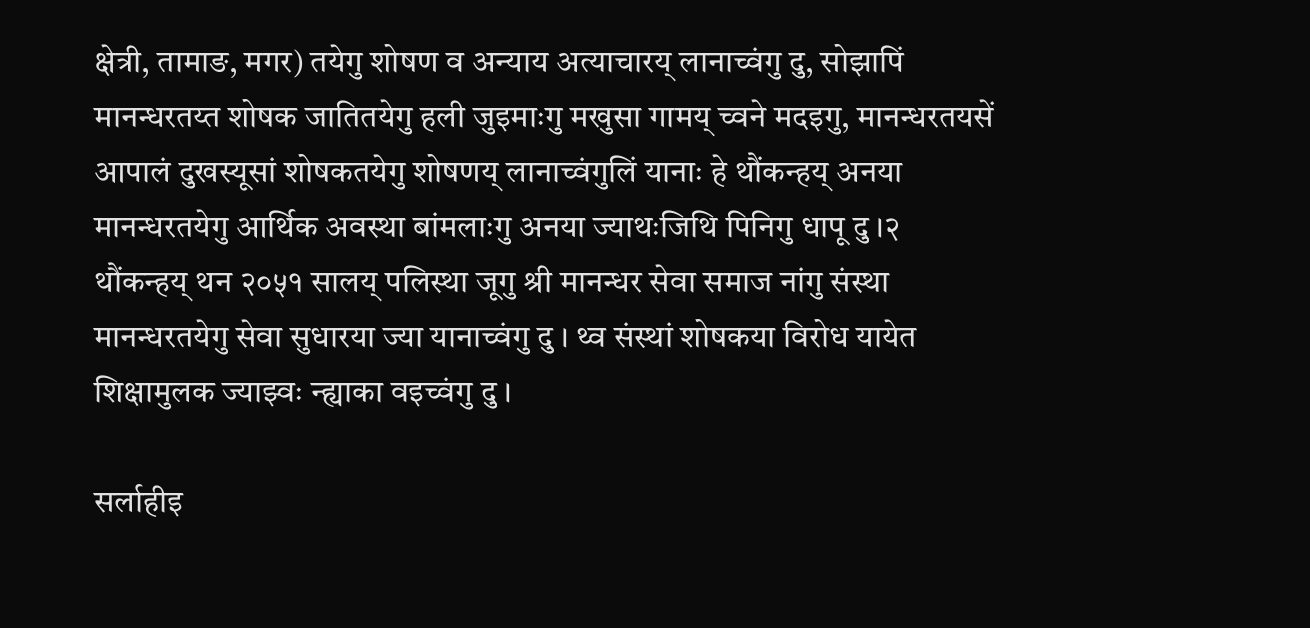क्षेत्री, तामाङ, मगर) तयेगु शोषण व अन्याय अत्याचारय् लानाच्वंगु दु, सोझापिं मानन्धरतय्त शोषक जातितयेगु हली जुइमाःगु मखुसा गामय् च्वने मदइगु, मानन्धरतयसें आपालं दुखस्यूसां शोषकतयेगु शोषणय् लानाच्वंगुलिं यानाः हे थौंकन्हय् अनया मानन्धरतयेगु आर्थिक अवस्था बांमलाःगु अनया ज्याथःजिथि पिनिगु धापू दु ।२
थौंकन्हय् थन २०५१ सालय् पलिस्था जूगु श्री मानन्धर सेवा समाज नांगु संस्था मानन्धरतयेगु सेवा सुधारया ज्या यानाच्वंगु दु । थ्व संस्थां शोषकया विरोध यायेत शिक्षामुलक ज्याझ्वः न्ह्याका वइच्वंगु दु ।

सर्लाहीइ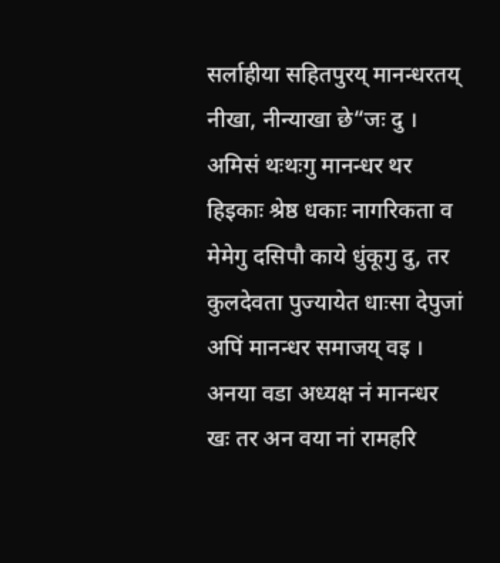सर्लाहीया सहितपुरय् मानन्धरतय् नीखा, नीन्याखा छे“जः दु । अमिसं थःथःगु मानन्धर थर हिइकाः श्रेष्ठ धकाः नागरिकता व मेमेगु दसिपौ काये धुंकूगु दु, तर कुलदेवता पुज्यायेत धाःसा देपुजां अपिं मानन्धर समाजय् वइ । अनया वडा अध्यक्ष नं मानन्धर खः तर अन वया नां रामहरि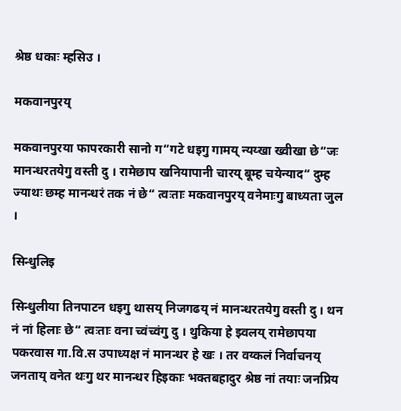श्रेष्ठ धकाः म्हसिउ ।

मकवानपुरय्

मकवानपुरया फापरकारी सानो ग“गटे धइगु गामय् न्यय्खा ख्वीखा छे“जः मानन्धरतयेगु वस्ती दु । रामेछाप खनियापानी चारय् बूम्ह चयेन्याद“ दुम्ह ज्याथः छम्ह मानन्धरं तक नं छे“ त्वःताः मकवानपुरय् वनेमाःगु बाध्यता जुल ।

सिन्धुलिइ

सिन्धुलीया तिनपाटन धइगु थासय् निजगढय् नं मानन्धरतयेगु वस्ती दु । थन नं नां हिलाः छे“ त्वःताः वना च्वंच्वंगु दु । थुकिया हे झ्वलय् रामेछापया पकरवास गा.वि.स उपाध्यक्ष नं मानन्धर हे खः । तर वय्कलं निर्वाचनय् जनताय् वनेत थःगु थर मानन्धर हिइकाः भक्तबहादुर श्रेष्ठ नां तयाः जनप्रिय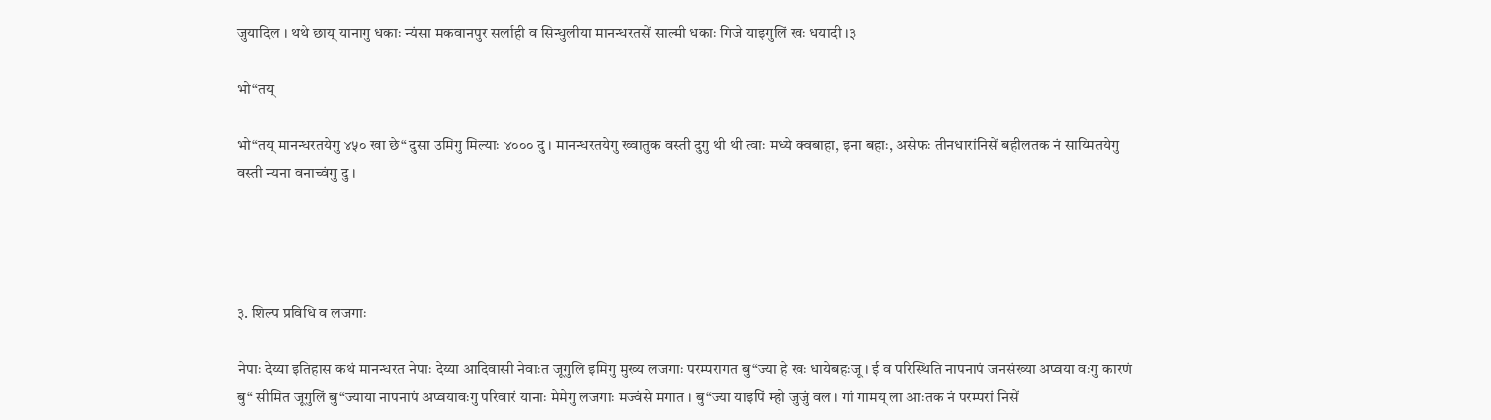जुयादिल । थथे छाय् यानागु धकाः न्यंसा मकवानपुर सर्लाही व सिन्धुलीया मानन्धरतसें साल्मी धकाः गिजे याइगुलिं खः धयादी ।३

भो“तय्

भो“तय् मानन्धरतयेगु ४५० खा छे“ दुसा उमिगु मिल्याः ४००० दु । मानन्धरतयेगु ख्वातुक वस्ती दुगु थी थी त्वाः मध्ये क्वबाहा, इना बहाः, असेफः तीनधारांनिसें बहीलतक नं साय्मितयेगु वस्ती न्यना वनाच्वंगु दु ।




३. शिल्प प्रविधि व लजगाः

नेपाः देय्या इतिहास कथं मानन्धरत नेपाः देय्या आदिवासी नेवाःत जूगुलि इमिगु मुख्य लजगाः परम्परागत बु“ज्या हे खः धायेबहःजू । ई व परिस्थिति नापनापं जनसंख्या अप्वया वःगु कारणं बु“ सीमित जूगुलिं बु“ज्याया नापनापं अप्वयावःगु परिवारं यानाः मेमेगु लजगाः मज्वंसे मगात । बु“ज्या याइपिं म्हो जुजुं वल । गां गामय् ला आःतक नं परम्परां निसें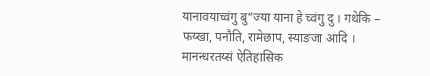यानावयाच्वंगु बु“ज्या याना हे च्वंगु दु । गथेकि – फय्खा, पनौति, रामेछाप, स्याङजा आदि । मानन्धरतय्सं ऐतिहासिक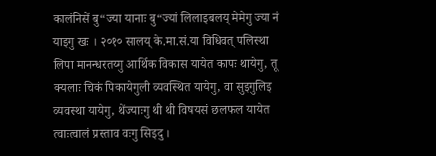कालंनिसें बु“ज्या यानाः बु“ज्यां लिलाइबलय् मेमेगु ज्या नं याइगु खः । २०१० सालय् के.मा.सं.या विधिवत् पलिस्था लिपा मानन्धरतय्गु आर्थिक विकास यायेत कापः थायेगु, तू क्यलाः चिकं पिकायेगुली व्यवस्थित यायेगु, वा सुइगुलिइ व्यवस्था यायेगु, थेंज्याःगु थी थी विषयसं छलफल यायेत त्वाःत्वालं प्रस्ताव वःगु सिइदु ।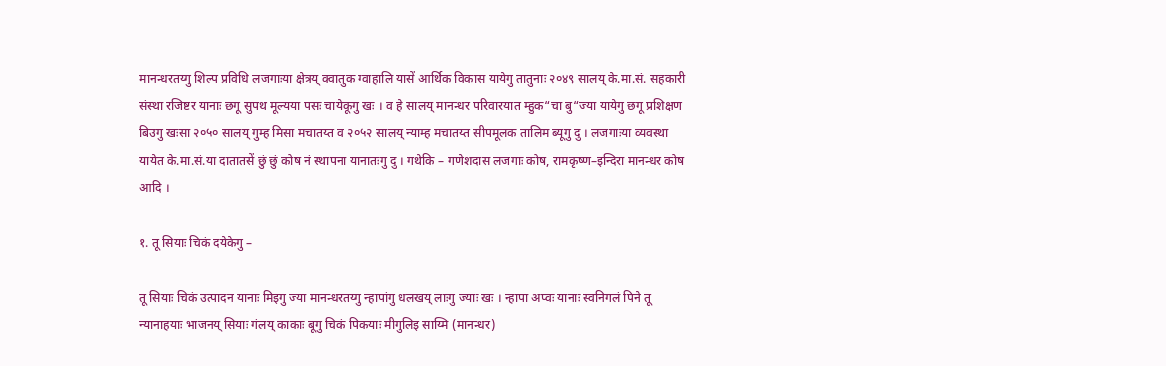मानन्धरतय्गु शिल्प प्रविधि लजगाःया क्षेत्रय् क्वातुक ग्वाहालि यासें आर्थिक विकास यायेगु तातुनाः २०४९ सालय् के.मा.सं. सहकारी संस्था रजिष्टर यानाः छगू सुपथ मूल्यया पसः चायेकूगु खः । व हे सालय् मानन्धर परिवारयात म्हुक“चा बु“ज्या यायेगु छगू प्रशिक्षण बिउगु खःसा २०५० सालय् गुम्ह मिसा मचातय्त व २०५२ सालय् न्याम्ह मचातय्त सीपमूलक तालिम ब्यूगु दु । लजगाःया व्यवस्था यायेत के.मा.सं.या दातातसें छुं छुं कोष नं स्थापना यानातःगु दु । गथेकि – गणेशदास लजगाः कोष, रामकृष्ण–इन्दिरा मानन्धर कोष आदि ।

१. तू सियाः चिकं दयेकेगु –

तू सियाः चिकं उत्पादन यानाः मिइगु ज्या मानन्धरतय्गु न्हापांगु धलखय् लाःगु ज्याः खः । न्हापा अप्वः यानाः स्वनिगलं पिने तू न्यानाहयाः भाजनय् सियाः गंलय् काकाः बूगु चिकं पिकयाः मीगुलिइ साय्मि (मानन्धर)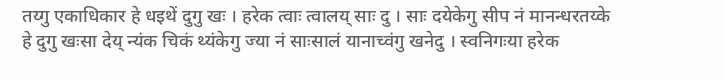तय्गु एकाधिकार हे धइथें दुगु खः । हरेक त्वाः त्वालय् साः दु । साः दयेकेगु सीप नं मानन्धरतय्के हे दुगु खःसा देय् न्यंक चिकं थ्यंकेगु ज्या नं साःसालं यानाच्वंगु खनेदु । स्वनिगःया हरेक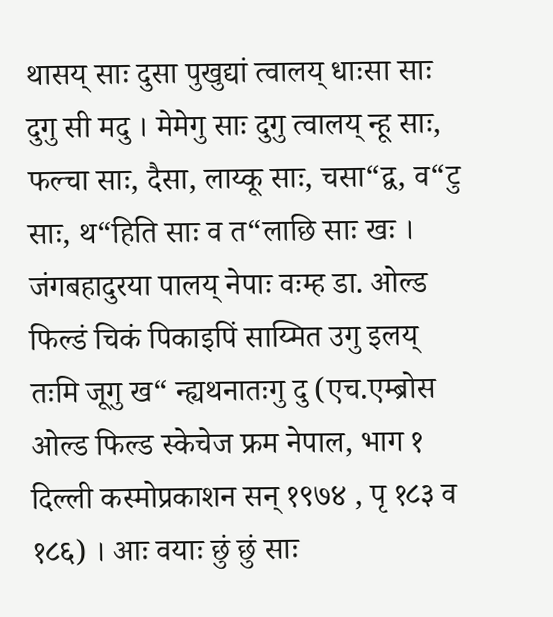थासय् साः दुसा पुखुद्यां त्वालय् धाःसा साः दुगु सी मदु । मेमेगु साः दुगु त्वालय् न्हू साः, फल्चा साः, दैसा, लाय्कू साः, चसा“द्व, व“टु साः, थ“हिति साः व त“लाछि साः खः । जंगबहादुरया पालय् नेपाः वःम्ह डा. ओल्ड फिल्डं चिकं पिकाइपिं साय्मित उगु इलय् तःमि जूगु ख“ न्ह्यथनातःगु दु (एच.एम्ब्रोस ओल्ड फिल्ड स्केचेज फ्रम नेपाल, भाग १ दिल्ली कस्मोप्रकाशन सन् १९७४ , पृ १८३ व १८६) । आः वयाः छुं छुं साः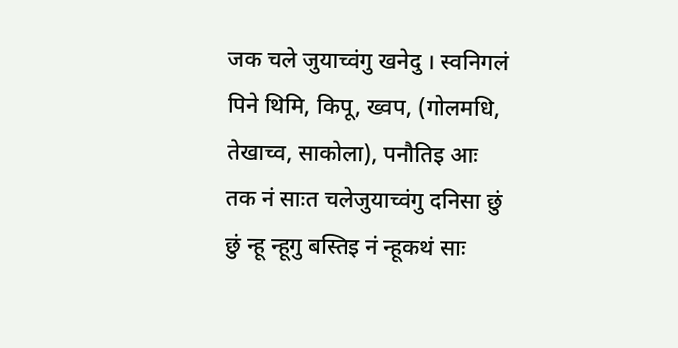जक चले जुयाच्वंगु खनेदु । स्वनिगलं पिने थिमि, किपू, ख्वप, (गोलमधि, तेखाच्व, साकोला), पनौतिइ आः तक नं साःत चलेजुयाच्वंगु दनिसा छुं छुं न्हू न्हूगु बस्तिइ नं न्हूकथं साः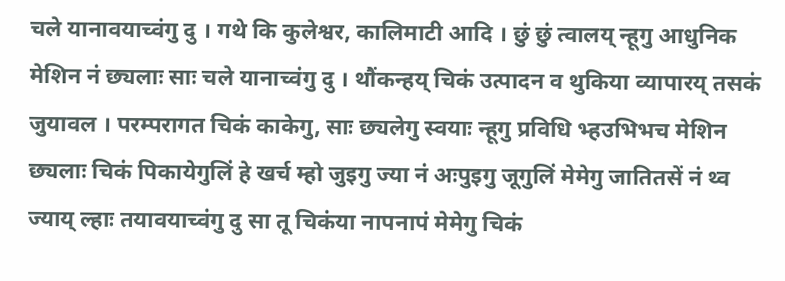चले यानावयाच्वंगु दु । गथे कि कुलेश्वर, कालिमाटी आदि । छुं छुं त्वालय् न्हूगु आधुनिक मेशिन नं छ्यलाः साः चले यानाच्वंगु दु । थौंकन्हय् चिकं उत्पादन व थुकिया व्यापारय् तसकं जुयावल । परम्परागत चिकं काकेगु, साः छ्यलेगु स्वयाः न्हूगु प्रविधि भ्हउभिभच मेशिन छ्यलाः चिकं पिकायेगुलिं हे खर्च म्हो जुइगु ज्या नं अःपुइगु जूगुलिं मेमेगु जातितसें नं थ्व ज्याय् ल्हाः तयावयाच्वंगु दु सा तू चिकंया नापनापं मेमेगु चिकं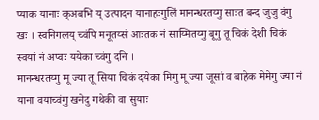प्याक यानाः क्अबभि य् उत्पादन यानाहःगुलिं मानन्धरतय्गु साःत बन्द जुजु वंगु खः । स्वनिगलय् च्वंपि मनूतय्सं आःतक नं साय्मितय्गु बूगु तू चिकं देशी चिकं स्वयां नं अप्वः ययेका च्वंगु दनि ।
मानन्धरतय्गु मू ज्या तू सिया चिकं दयेका मिगु मू ज्या जूसां व बाहेक मेमेगु ज्या नं याना वयाच्वंगु खनेदु गथेकी वा सुयाः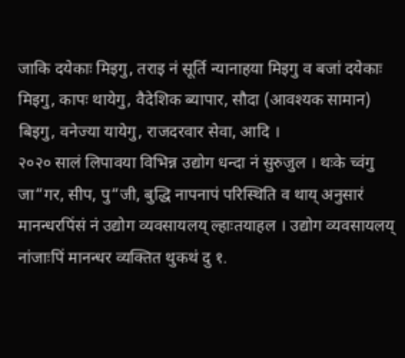जाकि दयेकाः मिइगु, तराइ नं सूर्ति न्यानाहया मिइगु व बजां दयेकाः मिइगु, कापः थायेगु, वैदेशिक ब्यापार, सौदा (आवश्यक सामान) बिइगु, वनेज्या यायेगु, राजदरवार सेवा, आदि ।
२०२० सालं लिपावया विभिन्न उद्योग धन्दा नं सुरुजुल । थःके च्वंगु जा“गर, सीप, पु“जी, बुद्धि नापनापं परिस्थिति व थाय् अनुसारं मानन्धरपिंसं नं उद्योग व्यवसायलय् ल्हाःतयाहल । उद्योग व्यवसायलय् नांजाःपिं मानन्धर व्यक्तित थुकथं दु १.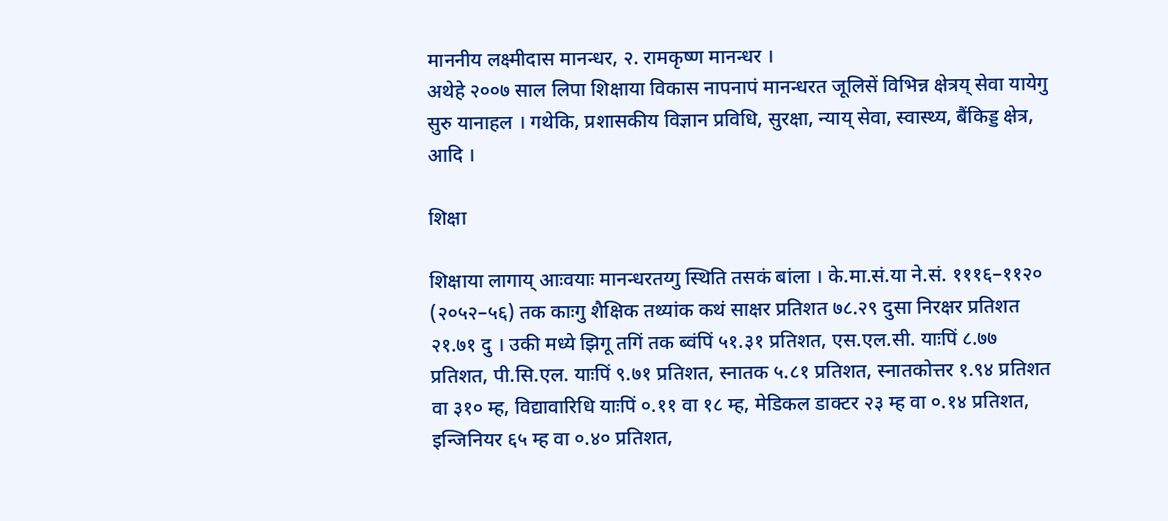माननीय लक्ष्मीदास मानन्धर, २. रामकृष्ण मानन्धर ।
अथेहे २००७ साल लिपा शिक्षाया विकास नापनापं मानन्धरत जूलिसें विभिन्न क्षेत्रय् सेवा यायेगु सुरु यानाहल । गथेकि, प्रशासकीय विज्ञान प्रविधि, सुरक्षा, न्याय् सेवा, स्वास्थ्य, बैंकिड्ड क्षेत्र, आदि ।

शिक्षा

शिक्षाया लागाय् आःवयाः मानन्धरतय्गु स्थिति तसकं बांला । के.मा.सं.या ने.सं. १११६–११२० (२०५२–५६) तक काःगु शैक्षिक तथ्यांक कथं साक्षर प्रतिशत ७८.२९ दुसा निरक्षर प्रतिशत २१.७१ दु । उकी मध्ये झिगू तगिं तक ब्वंपिं ५१.३१ प्रतिशत, एस.एल.सी. याःपिं ८.७७ प्रतिशत, पी.सि.एल. याःपिं ९.७१ प्रतिशत, स्नातक ५.८१ प्रतिशत, स्नातकोत्तर १.९४ प्रतिशत वा ३१० म्ह, विद्यावारिधि याःपिं ०.११ वा १८ म्ह, मेडिकल डाक्टर २३ म्ह वा ०.१४ प्रतिशत, इन्जिनियर ६५ म्ह वा ०.४० प्रतिशत,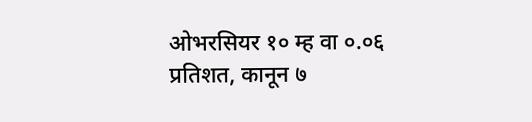ओभरसियर १० म्ह वा ०.०६ प्रतिशत, कानून ७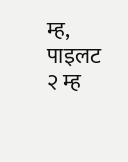म्ह, पाइलट २ म्ह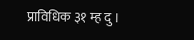प्राविधिक ३१ म्ह दु ।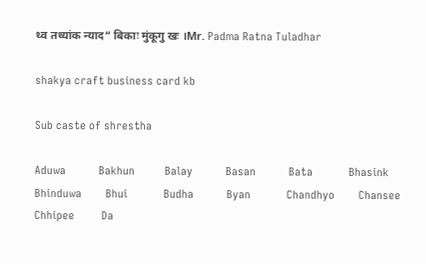थ्व तथ्यांक न्याद“ बिकाः मुंकूगु खः ।Mr. Padma Ratna Tuladhar

shakya craft business card kb

Sub caste of shrestha

Aduwa           Bakhun          Balay           Basan           Bata            Bhasink         Bhinduwa        Bhui            Budha           Byan            Chandhyo        Chansee
Chhipee         Da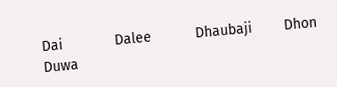Dai             Dalee           Dhaubaji        Dhon            Duwa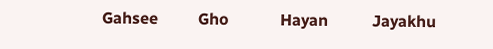Gahsee          Gho             Hayan           Jayakhu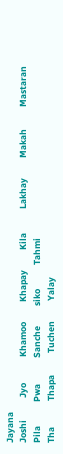Jayana
Joshi           Jyo             Khamoo          Khapay          Kila            Lakhay          Makah           Mastaran        Pila            Pwa             Sanche          siko            Tahmi
Tha             Thapa           Tuchen          Yalay